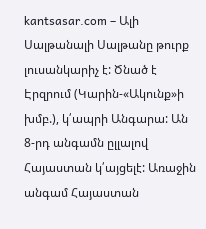kantsasar.com – Ալի Սալթանալի Սալթանը թուրք լուսանկարիչ է: Ծնած է Էրզրում (Կարին-«Ակունք»ի խմբ.), կ՛ապրի Անգարա: Ան 8-րդ անգամն ըլլալով Հայաստան կ՛այցելէ: Առաջին անգամ Հայաստան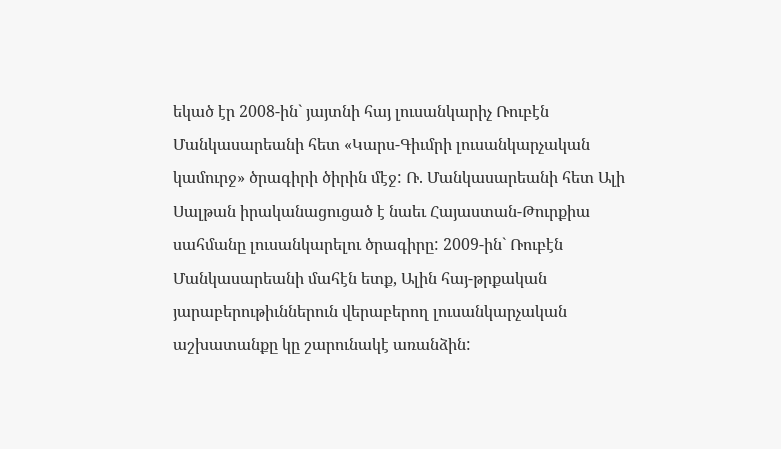եկած էր 2008-ին` յայտնի հայ լուսանկարիչ Ռուբէն Մանկասարեանի հետ «Կարս-Գիւմրի լուսանկարչական կամուրջ» ծրագիրի ծիրին մէջ: Ռ. Մանկասարեանի հետ Ալի Սալթան իրականացուցած է նաեւ Հայաստան-Թուրքիա սահմանը լուսանկարելու ծրագիրը: 2009-ին` Ռուբէն Մանկասարեանի մահէն ետք, Ալին հայ-թրքական յարաբերութիւններուն վերաբերող լուսանկարչական աշխատանքը կը շարունակէ առանձին: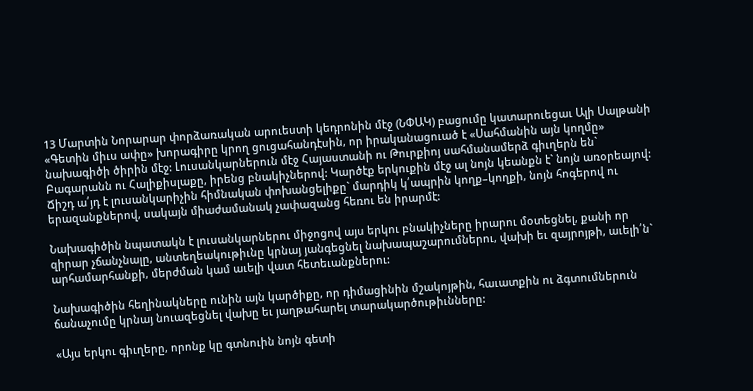13 Մարտին Նորարար փորձառական արուեստի կեդրոնին մէջ (ՆՓԱԿ) բացումը կատարուեցաւ Ալի Սալթանի «Գետին միւս ափը» խորագիրը կրող ցուցահանդէսին, որ իրականացուած է «Սահմանին այն կողմը» նախագիծի ծիրին մէջ: Լուսանկարներուն մէջ Հայաստանի ու Թուրքիոյ սահմանամերձ գիւղերն են` Բագարանն ու Հալիքիսլաքը, իրենց բնակիչներով: Կարծէք երկուքին մէջ ալ նոյն կեանքն է` նոյն առօրեայով: Ճիշդ ա՛յդ է լուսանկարիչին հիմնական փոխանցելիքը` մարդիկ կ՛ապրին կողք–կողքի, նոյն հոգերով ու երազանքներով, սակայն միաժամանակ չափազանց հեռու են իրարմէ:

Նախագիծին նպատակն է լուսանկարներու միջոցով այս երկու բնակիչները իրարու մօտեցնել, քանի որ զիրար չճանչնալը, անտեղեակութիւնը կրնայ յանգեցնել նախապաշարումներու, վախի եւ զայրոյթի, աւելի՛ն` արհամարհանքի, մերժման կամ աւելի վատ հետեւանքներու:

Նախագիծին հեղինակները ունին այն կարծիքը, որ դիմացինին մշակոյթին, հաւատքին ու ձգտումներուն ճանաչումը կրնայ նուազեցնել վախը եւ յաղթահարել տարակարծութիւնները:

«Այս երկու գիւղերը, որոնք կը գտնուին նոյն գետի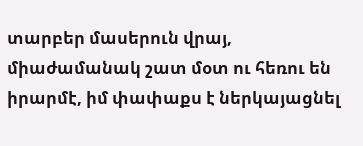տարբեր մասերուն վրայ, միաժամանակ շատ մօտ ու հեռու են իրարմէ, իմ փափաքս է ներկայացնել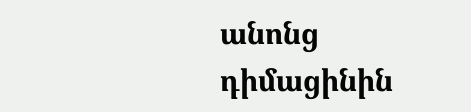անոնց դիմացինին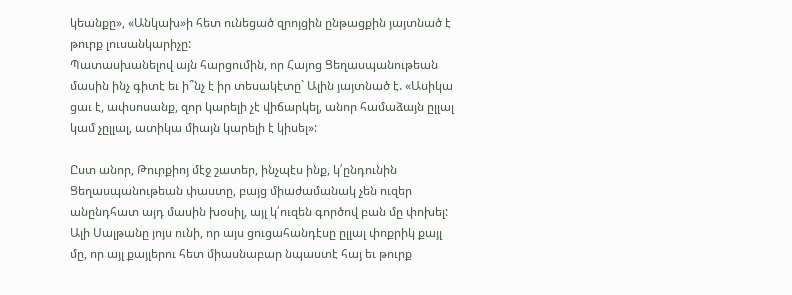կեանքը», «Անկախ»ի հետ ունեցած զրոյցին ընթացքին յայտնած է թուրք լուսանկարիչը:
Պատասխանելով այն հարցումին, որ Հայոց Ցեղասպանութեան մասին ինչ գիտէ եւ ի՞նչ է իր տեսակէտը` Ալին յայտնած է. «Ասիկա ցաւ է, ափսոսանք, զոր կարելի չէ վիճարկել, անոր համաձայն ըլլալ կամ չըլլալ, ատիկա միայն կարելի է կիսել»:

Ըստ անոր, Թուրքիոյ մէջ շատեր, ինչպէս ինք, կ՛ընդունին Ցեղասպանութեան փաստը, բայց միաժամանակ չեն ուզեր անընդհատ այդ մասին խօսիլ, այլ կ՛ուզեն գործով բան մը փոխել:
Ալի Սալթանը յոյս ունի, որ այս ցուցահանդէսը ըլլալ փոքրիկ քայլ մը, որ այլ քայլերու հետ միասնաբար նպաստէ հայ եւ թուրք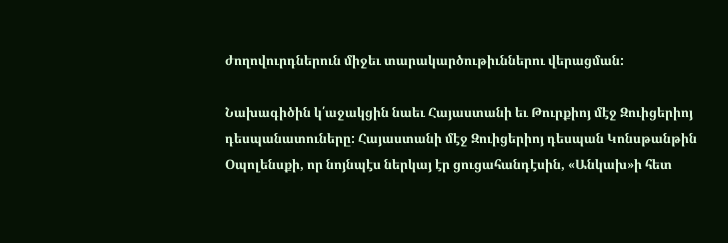ժողովուրդներուն միջեւ տարակարծութիւններու վերացման:

Նախագիծին կ՛աջակցին նաեւ Հայաստանի եւ Թուրքիոյ մէջ Զուիցերիոյ դեսպանատուները: Հայաստանի մէջ Զուիցերիոյ դեսպան Կոնսթանթին Օպոլենսքի, որ նոյնպէս ներկայ էր ցուցահանդէսին, «Անկախ»ի հետ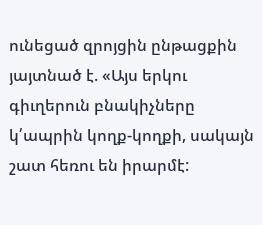ունեցած զրոյցին ընթացքին յայտնած է. «Այս երկու գիւղերուն բնակիչները կ՛ապրին կողք-կողքի, սակայն շատ հեռու են իրարմէ: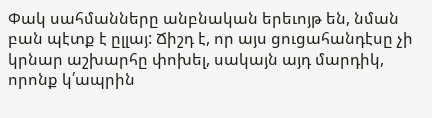Փակ սահմանները անբնական երեւոյթ են, նման բան պէտք է ըլլայ: Ճիշդ է, որ այս ցուցահանդէսը չի կրնար աշխարհը փոխել, սակայն այդ մարդիկ, որոնք կ՛ապրին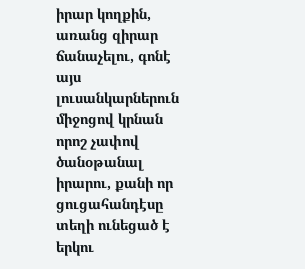իրար կողքին, առանց զիրար ճանաչելու, գոնէ այս լուսանկարներուն միջոցով կրնան որոշ չափով ծանօթանալ իրարու, քանի որ ցուցահանդէսը տեղի ունեցած է երկու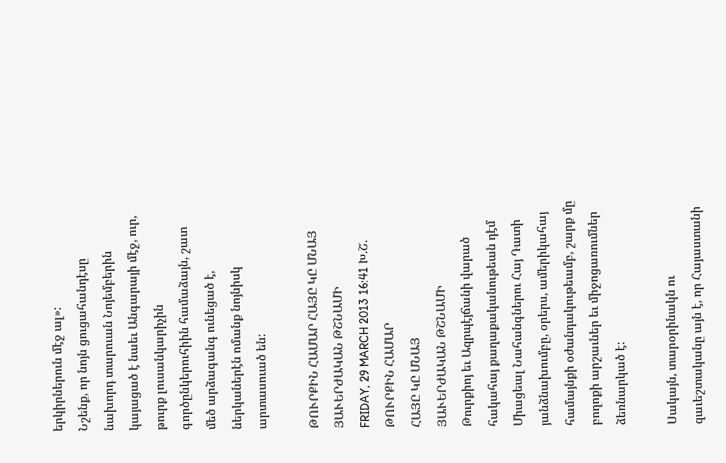երկիրներուն մէջ ալ»:
Նշենք, որ նոյն ցուցահանդէսը նախորդ տարուան Նոյեմբերին կայացած է նաեւ Անգարայի մէջ, ուր, թուրք լուսանկարիչին գործընկերուհիին համաձայն, շատ մեծ արձագանգ ունեցած է, ներկաներէն ոմանք նոյնիսկ արտասուած են:

ԹՈՒՐՔԻՆ ՀԱՄԱՐ ՀԱՅԸ ԿԸ ՄՆԱՅ ՅԱՒԵՐԺԱԿԱՆ ԹՇՆԱՄԻ
FRIDAY, 29 MARCH 2013 16:41 Խ.Շ.
ԹՈՒՐՔԻՆ ՀԱՄԱՐ
ՀԱՅԸ ԿԸ ՄՆԱՅ
ՅԱՒԵՐԺԱԿԱՆ ԹՇՆԱՄԻ
Թուրքիոյ եւ Ազրպէյճանի վարած հակահայ քաղաքականութեան դէմ Միացեալ Նահանգներու Հայ Դատի յանձնախումբը, օրերս, ամերիկահայ համայնքի օժանդակութեամբ, շարք մը բողոքի արշաւներ եւ միջոցառումներ ձեռնարկած է:

Սակայն, տարօրինակն ու զաւեշտականը այն է, որ Հայաստանի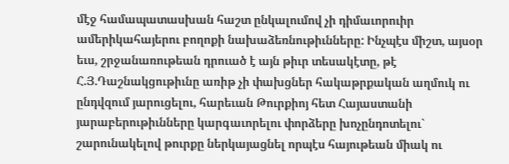մէջ համապատասխան հաշտ ընկալումով չի դիմաւորուիր ամերիկահայերու բողոքի նախաձեռնութիւնները: Ինչպէս միշտ, այսօր եւս, շրջանառութեան դրուած է այն թիւր տեսակէտը, թէ Հ.Յ.Դաշնակցութիւնը առիթ չի փախցներ հակաթրքական աղմուկ ու ընդվզում յարուցելու, հարեւան Թուրքիոյ հետ Հայաստանի յարաբերութիւնները կարգաւորելու փորձերը խոչընդոտելու` շարունակելով թուրքը ներկայացնել որպէս հայութեան միակ ու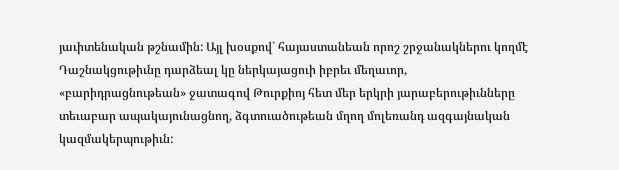յաւիտենական թշնամին: Այլ խօսքով` հայաստանեան որոշ շրջանակներու կողմէ Դաշնակցութիւնը դարձեալ կը ներկայացուի իբրեւ մեղաւոր, «բարիդրացնութեան» ջատագով Թուրքիոյ հետ մեր երկրի յարաբերութիւնները տեւաբար ապակայունացնող, ձգտուածութեան մղող մոլեռանդ ազգայնական կազմակերպութիւն: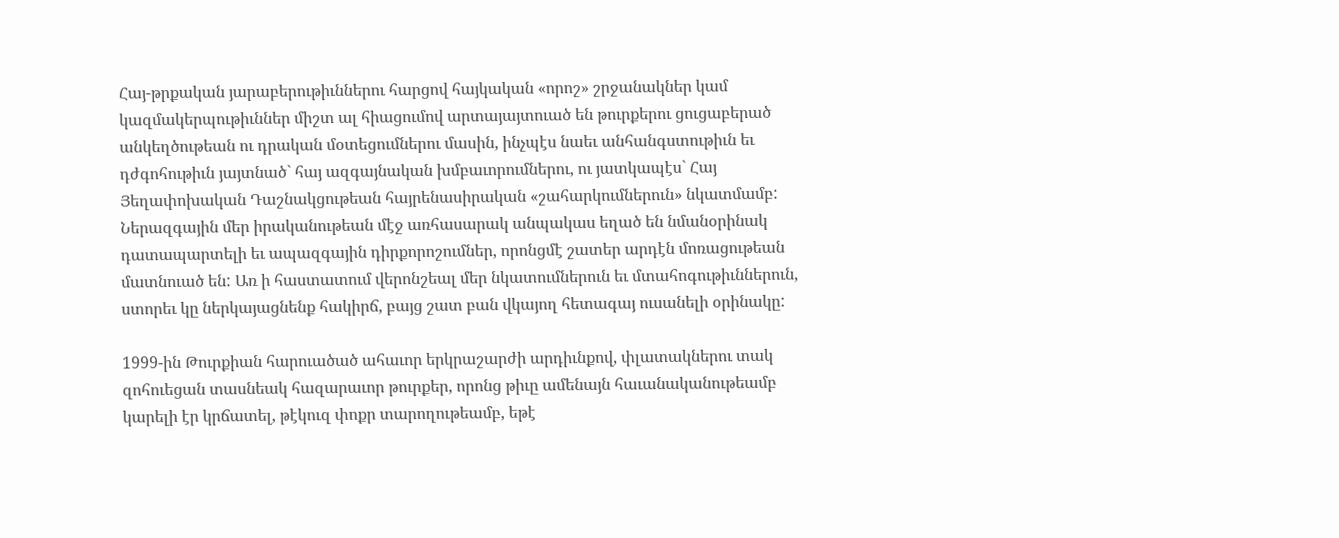Հայ-թրքական յարաբերութիւններու հարցով հայկական «որոշ» շրջանակներ կամ կազմակերպութիւններ միշտ ալ հիացումով արտայայտուած են թուրքերու ցուցաբերած անկեղծութեան ու դրական մօտեցումներու մասին, ինչպէս նաեւ անհանգստութիւն եւ դժգոհութիւն յայտնած` հայ ազգայնական խմբաւորումներու, ու յատկապէս` Հայ Յեղափոխական Դաշնակցութեան հայրենասիրական «շահարկումներուն» նկատմամբ:
Ներազգային մեր իրականութեան մէջ առհասարակ անպակաս եղած են նմանօրինակ դատապարտելի եւ ապազգային դիրքորոշումներ, որոնցմէ շատեր արդէն մոռացութեան մատնուած են: Առ ի հաստատում վերոնշեալ մեր նկատումներուն եւ մտահոգութիւններուն, ստորեւ կը ներկայացնենք հակիրճ, բայց շատ բան վկայող հետագայ ուսանելի օրինակը:

1999-ին Թուրքիան հարուածած ահաւոր երկրաշարժի արդիւնքով, փլատակներու տակ զոհուեցան տասնեակ հազարաւոր թուրքեր, որոնց թիւը ամենայն հաւանականութեամբ կարելի էր կրճատել, թէկուզ փոքր տարողութեամբ, եթէ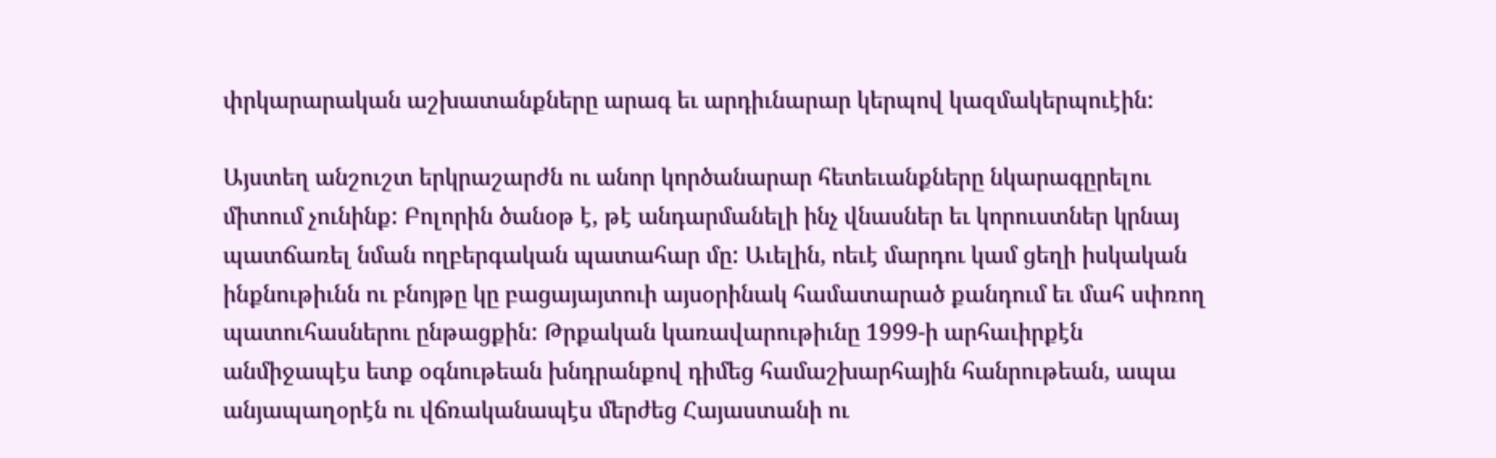փրկարարական աշխատանքները արագ եւ արդիւնարար կերպով կազմակերպուէին:

Այստեղ անշուշտ երկրաշարժն ու անոր կործանարար հետեւանքները նկարագըրելու միտում չունինք: Բոլորին ծանօթ է, թէ անդարմանելի ինչ վնասներ եւ կորուստներ կրնայ պատճառել նման ողբերգական պատահար մը: Աւելին, ոեւէ մարդու կամ ցեղի իսկական ինքնութիւնն ու բնոյթը կը բացայայտուի այսօրինակ համատարած քանդում եւ մահ սփռող պատուհասներու ընթացքին: Թրքական կառավարութիւնը 1999-ի արհաւիրքէն անմիջապէս ետք օգնութեան խնդրանքով դիմեց համաշխարհային հանրութեան, ապա անյապաղօրէն ու վճռականապէս մերժեց Հայաստանի ու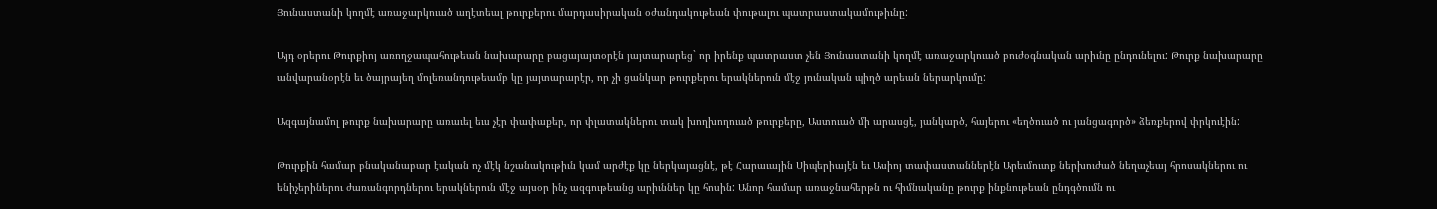Յունաստանի կողմէ առաջարկուած աղէտեալ թուրքերու մարդասիրական օժանդակութեան փութալու պատրաստակամութիւնը:

Այդ օրերու Թուրքիոյ առողջապահութեան նախարարը բացայայտօրէն յայտարարեց` որ իրենք պատրաստ չեն Յունաստանի կողմէ առաջարկուած բուժօգնական արիւնը ընդունելու: Թուրք նախարարը անվարանօրէն եւ ծայրայեղ մոլեռանդութեամբ կը յայտարարէր, որ չի ցանկար թուրքերու երակներուն մէջ յունական պիղծ արեան ներարկումը:

Ազգայնամոլ թուրք նախարարը առաւել եւս չէր փափաքեր, որ փլատակներու տակ խողխողուած թուրքերը, Աստուած մի արասցէ, յանկարծ, հայերու «եղծուած ու յանցագործ» ձեռքերով փրկուէին:

Թուրքին համար բնականաբար էական ոչ մէկ նշանակութիւն կամ արժէք կը ներկայացնէ, թէ Հարաւային Սիպերիայէն եւ Ասիոյ տափաստաններէն Արեւմուտք ներխուժած նեղաչեայ հրոսակներու ու ենիչերիներու ժառանգորդներու երակներուն մէջ այսօր ինչ ազգութեանց արիւններ կը հոսին: Անոր համար առաջնահերթն ու հիմնականը թուրք ինքնութեան ընդգծումն ու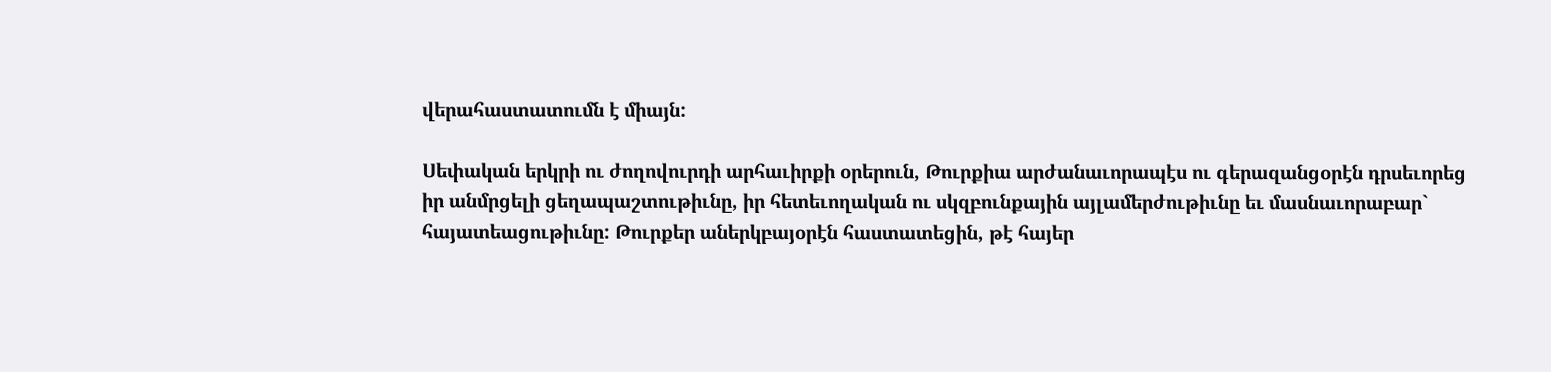վերահաստատումն է միայն:

Սեփական երկրի ու ժողովուրդի արհաւիրքի օրերուն, Թուրքիա արժանաւորապէս ու գերազանցօրէն դրսեւորեց իր անմրցելի ցեղապաշտութիւնը, իր հետեւողական ու սկզբունքային այլամերժութիւնը եւ մասնաւորաբար` հայատեացութիւնը: Թուրքեր աներկբայօրէն հաստատեցին, թէ հայեր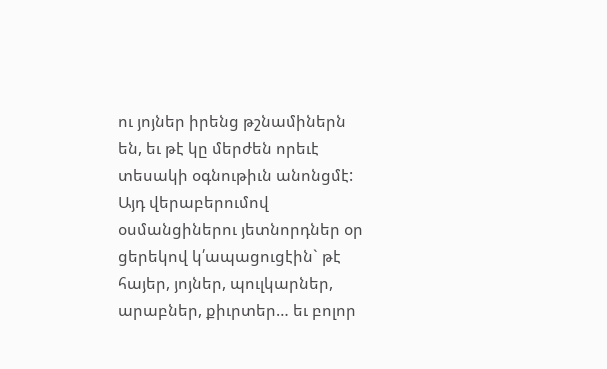ու յոյներ իրենց թշնամիներն են, եւ թէ կը մերժեն որեւէ տեսակի օգնութիւն անոնցմէ: Այդ վերաբերումով օսմանցիներու յետնորդներ օր ցերեկով կ՛ապացուցէին` թէ հայեր, յոյներ, պուլկարներ, արաբներ, քիւրտեր… եւ բոլոր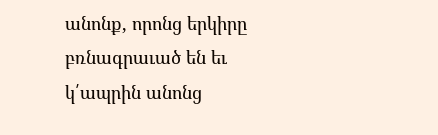անոնք, որոնց երկիրը բռնագրաւած են եւ կ՛ապրին անոնց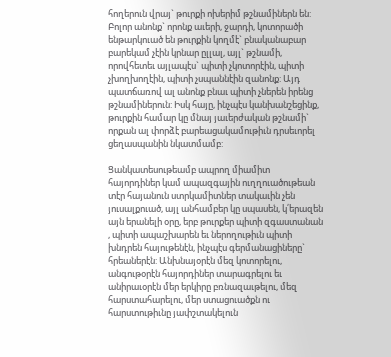հողերուն վրայ` թուրքի ոխերիմ թշնամիներն են: Բոլոր անոնք` որոնք աւերի, ջարդի, կոտորածի ենթարկուած են թուրքին կողմէ` բնականաբար բարեկամ չէին կրնար ըլլալ, այլ` թշնամի, որովհետեւ այլապէս` պիտի չկոտորէին, պիտի չխողխողէին, պիտի չսպաննէին զանոնք: Այդ պատճառով ալ անոնք բնաւ պիտի չներեն իրենց թշնամիներուն: Իսկ հայը, ինչպէս կանխանշեցինք, թուրքին համար կը մնայ յաւերժական թշնամի` որքան ալ փորձէ բարեացակամութիւն դրսեւորել ցեղասպանին նկատմամբ:

Ցանկատեսութեամբ ապրող միամիտ հայորդիներ կամ ապազգային ուղղուածութեան տէր հայանուն ստրկամիտներ տակաւին չեն յուսալքուած, այլ անհամբեր կը սպասեն, կ՛երազեն այն երանելի օրը, երբ թուրքեր պիտի զգաստանան , պիտի ապաշխարեն եւ ներողութիւն պիտի խնդրեն հայութենէն, ինչպէս գերմանացիները` հրեաներէն: Անխնայօրէն մեզ կոտորելու, անգութօրէն հայորդիներ տարագրելու եւ անիրաւօրէն մեր երկիրը բռնազաւթելու, մեզ հարստահարելու, մեր ստացուածքն ու հարստութիւնը յափշտակելուն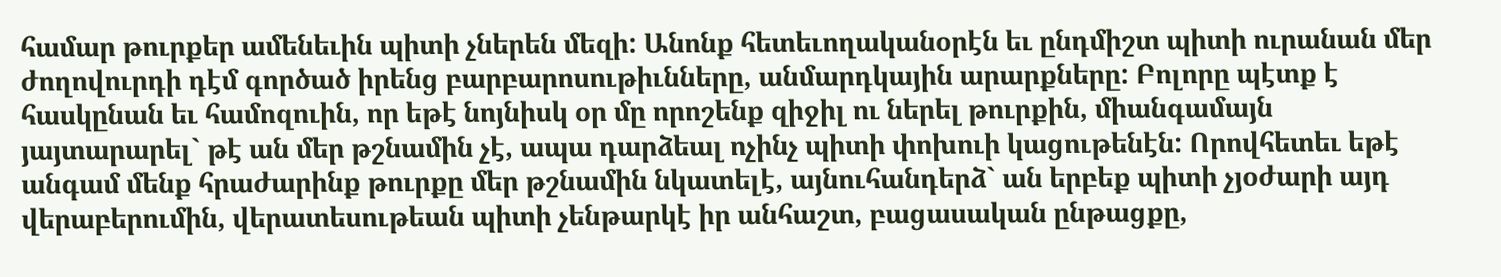համար թուրքեր ամենեւին պիտի չներեն մեզի: Անոնք հետեւողականօրէն եւ ընդմիշտ պիտի ուրանան մեր ժողովուրդի դէմ գործած իրենց բարբարոսութիւնները, անմարդկային արարքները: Բոլորը պէտք է հասկընան եւ համոզուին, որ եթէ նոյնիսկ օր մը որոշենք զիջիլ ու ներել թուրքին, միանգամայն յայտարարել` թէ ան մեր թշնամին չէ, ապա դարձեալ ոչինչ պիտի փոխուի կացութենէն: Որովհետեւ եթէ անգամ մենք հրաժարինք թուրքը մեր թշնամին նկատելէ, այնուհանդերձ` ան երբեք պիտի չյօժարի այդ վերաբերումին, վերատեսութեան պիտի չենթարկէ իր անհաշտ, բացասական ընթացքը,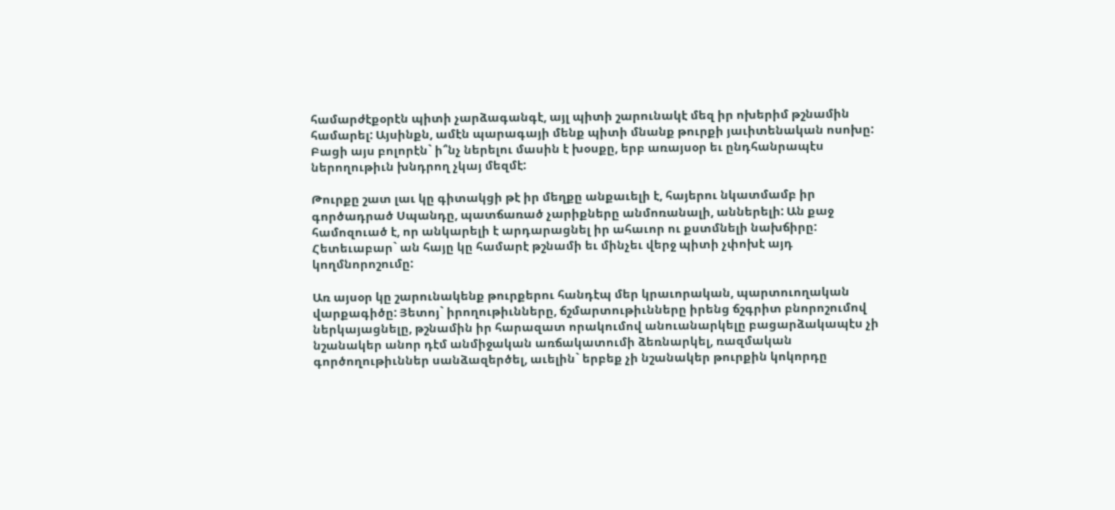համարժէքօրէն պիտի չարձագանգէ, այլ պիտի շարունակէ մեզ իր ոխերիմ թշնամին համարել: Այսինքն, ամէն պարագայի մենք պիտի մնանք թուրքի յաւիտենական ոսոխը:
Բացի այս բոլորէն` ի՞նչ ներելու մասին է խօսքը, երբ առայսօր եւ ընդհանրապէս ներողութիւն խնդրող չկայ մեզմէ:

Թուրքը շատ լաւ կը գիտակցի թէ իր մեղքը անքաւելի է, հայերու նկատմամբ իր գործադրած Սպանդը, պատճառած չարիքները անմոռանալի, աններելի: Ան քաջ համոզուած է, որ անկարելի է արդարացնել իր ահաւոր ու քստմնելի նախճիրը: Հետեւաբար` ան հայը կը համարէ թշնամի եւ մինչեւ վերջ պիտի չփոխէ այդ կողմնորոշումը:

Առ այսօր կը շարունակենք թուրքերու հանդէպ մեր կրաւորական, պարտուողական վարքագիծը: Յետոյ` իրողութիւնները, ճշմարտութիւնները իրենց ճշգրիտ բնորոշումով ներկայացնելը, թշնամին իր հարազատ որակումով անուանարկելը բացարձակապէս չի նշանակեր անոր դէմ անմիջական առճակատումի ձեռնարկել, ռազմական գործողութիւններ սանձազերծել, աւելին` երբեք չի նշանակեր թուրքին կոկորդը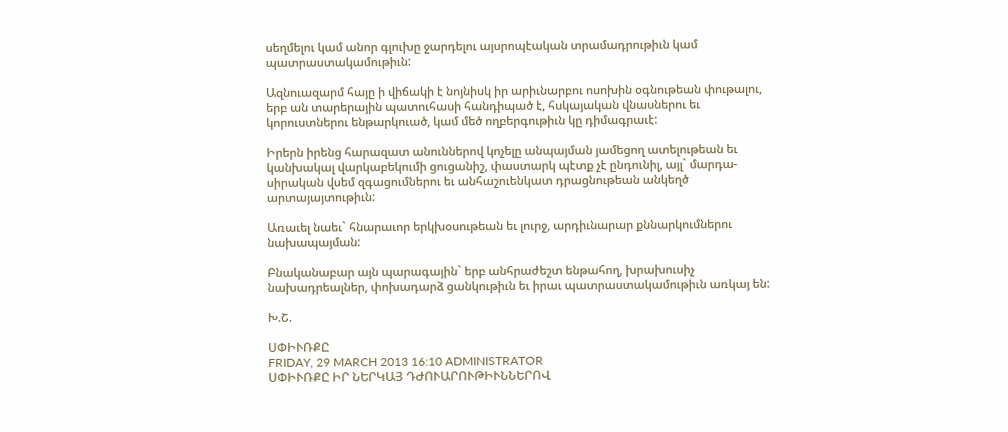սեղմելու կամ անոր գլուխը ջարդելու այսրոպէական տրամադրութիւն կամ պատրաստակամութիւն:

Ազնուազարմ հայը ի վիճակի է նոյնիսկ իր արիւնարբու ոսոխին օգնութեան փութալու, երբ ան տարերային պատուհասի հանդիպած է, հսկայական վնասներու եւ կորուստներու ենթարկուած, կամ մեծ ողբերգութիւն կը դիմագրաւէ:

Իրերն իրենց հարազատ անուններով կոչելը անպայման յամեցող ատելութեան եւ կանխակալ վարկաբեկումի ցուցանիշ, փաստարկ պէտք չէ ընդունիլ, այլ` մարդա-սիրական վսեմ զգացումներու եւ անհաշուենկատ դրացնութեան անկեղծ արտայայտութիւն:

Առաւել նաեւ` հնարաւոր երկխօսութեան եւ լուրջ, արդիւնարար քննարկումներու նախապայման:

Բնականաբար այն պարագային` երբ անհրաժեշտ ենթահող, խրախուսիչ նախադրեալներ, փոխադարձ ցանկութիւն եւ իրաւ պատրաստակամութիւն առկայ են:

Խ.Շ.

ՍՓԻՒՌՔԸ
FRIDAY, 29 MARCH 2013 16:10 ADMINISTRATOR
ՍՓԻՒՌՔԸ ԻՐ ՆԵՐԿԱՅ ԴԺՈՒԱՐՈՒԹԻՒՆՆԵՐՈՎ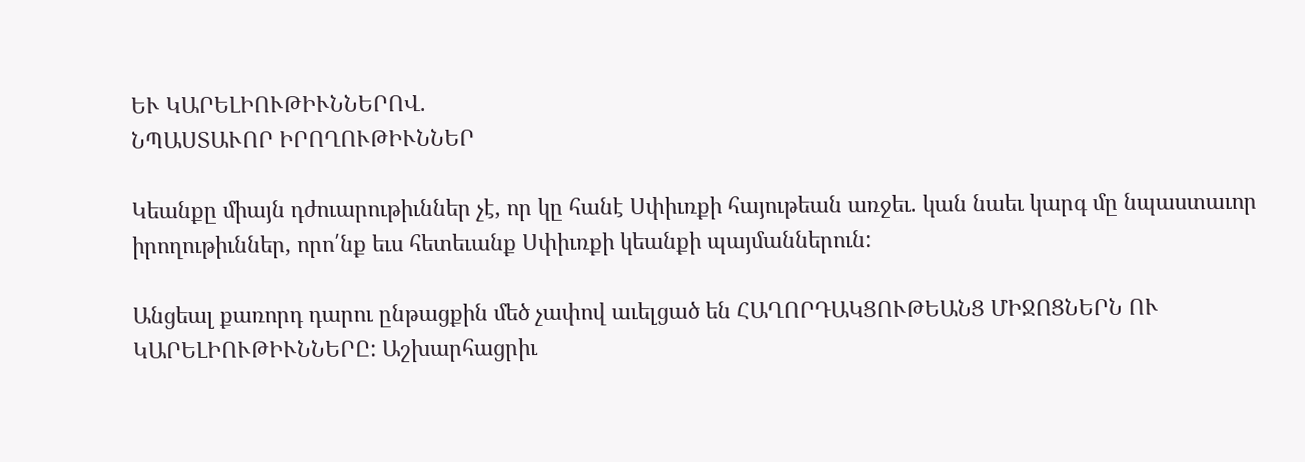ԵՒ ԿԱՐԵԼԻՈՒԹԻՒՆՆԵՐՈՎ.
ՆՊԱՍՏԱՒՈՐ ԻՐՈՂՈՒԹԻՒՆՆԵՐ

Կեանքը միայն դժուարութիւններ չէ, որ կը հանէ Սփիւռքի հայութեան առջեւ. կան նաեւ կարգ մը նպաստաւոր իրողութիւններ, որո՛նք եւս հետեւանք Սփիւռքի կեանքի պայմաններուն:

Անցեալ քառորդ դարու ընթացքին մեծ չափով աւելցած են ՀԱՂՈՐԴԱԿՑՈՒԹԵԱՆՑ ՄԻՋՈՑՆԵՐՆ ՈՒ ԿԱՐԵԼԻՈՒԹԻՒՆՆԵՐԸ: Աշխարհացրիւ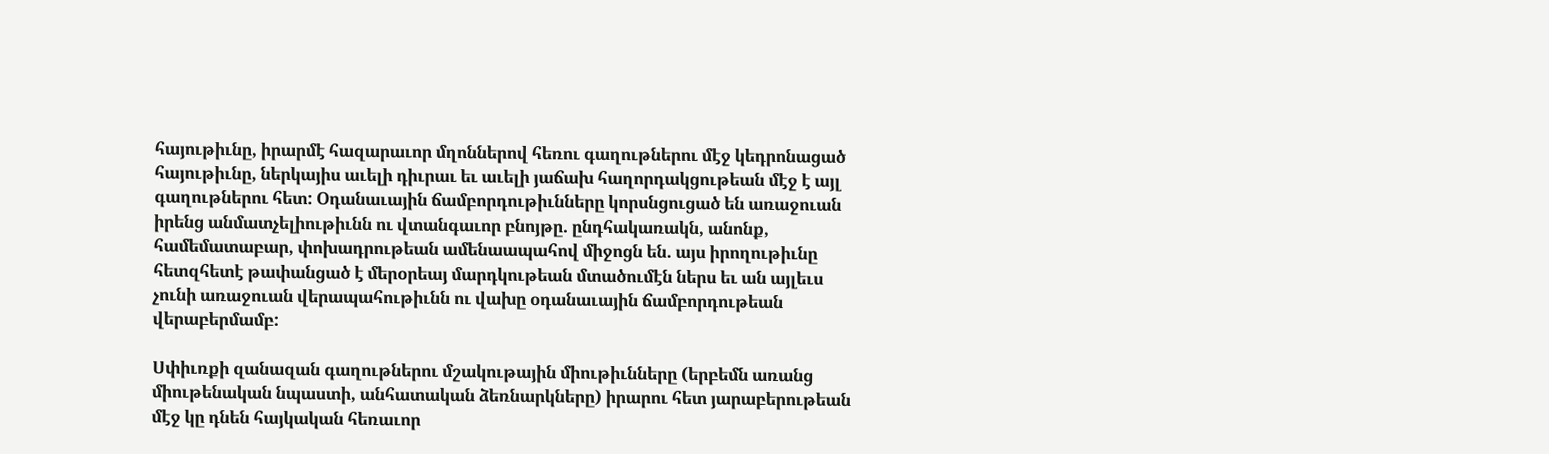հայութիւնը, իրարմէ հազարաւոր մղոններով հեռու գաղութներու մէջ կեդրոնացած հայութիւնը, ներկայիս աւելի դիւրաւ եւ աւելի յաճախ հաղորդակցութեան մէջ է այլ գաղութներու հետ: Օդանաւային ճամբորդութիւնները կորսնցուցած են առաջուան իրենց անմատչելիութիւնն ու վտանգաւոր բնոյթը. ընդհակառակն, անոնք, համեմատաբար, փոխադրութեան ամենաապահով միջոցն են. այս իրողութիւնը հետզհետէ թափանցած է մերօրեայ մարդկութեան մտածումէն ներս եւ ան այլեւս չունի առաջուան վերապահութիւնն ու վախը օդանաւային ճամբորդութեան վերաբերմամբ:

Սփիւռքի զանազան գաղութներու մշակութային միութիւնները (երբեմն առանց միութենական նպաստի, անհատական ձեռնարկները) իրարու հետ յարաբերութեան մէջ կը դնեն հայկական հեռաւոր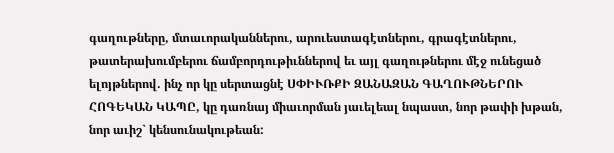գաղութները, մտաւորականներու, արուեստագէտներու, գրագէտներու, թատերախումբերու ճամբորդութիւններով եւ այլ գաղութներու մէջ ունեցած ելոյթներով. ինչ որ կը սերտացնէ ՍՓԻՒՌՔԻ ԶԱՆԱԶԱՆ ԳԱՂՈՒԹՆԵՐՈՒ ՀՈԳԵԿԱՆ ԿԱՊԸ, կը դառնայ միաւորման յաւելեալ նպաստ, նոր թափի խթան, նոր աւիշ` կենսունակութեան: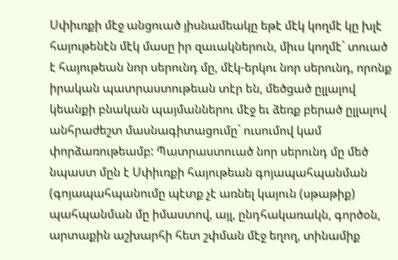Սփիւռքի մէջ անցուած յիսնամեակը եթէ մէկ կողմէ կը խլէ հայութենէն մէկ մասը իր զաւակներուն, միւս կողմէ` տուած է հայութեան նոր սերունդ մը, մէկ-երկու նոր սերունդ, որոնք իրական պատրաստութեան տէր են, մեծցած ըլլալով կեանքի բնական պայմաններու մէջ եւ ձեռք բերած ըլլալով անհրաժեշտ մասնագիտացումը` ուսումով կամ փորձառութեամբ: Պատրաստուած նոր սերունդ մը մեծ նպաստ մըն է Սփիւռքի հայութեան գոյապահպանման (գոյապահպանումը պէտք չէ առնել կայուն (սթաթիք) պահպանման մը իմաստով, այլ, ընդհակառակն, գործօն, արտաքին աշխարհի հետ շփման մէջ եղող, տինամիք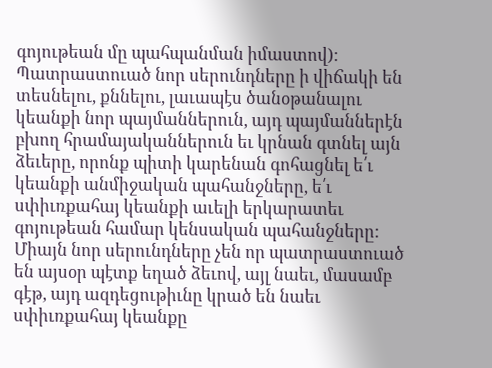գոյութեան մը պահպանման իմաստով): Պատրաստուած նոր սերունդները ի վիճակի են տեսնելու, քննելու, լաւապէս ծանօթանալու կեանքի նոր պայմաններուն, այդ պայմաններէն բխող հրամայականներուն եւ կրնան գտնել այն ձեւերը, որոնք պիտի կարենան գոհացնել ե՛ւ կեանքի անմիջական պահանջները, ե՛ւ սփիւռքահայ կեանքի աւելի երկարատեւ գոյութեան համար կենսական պահանջները:
Միայն նոր սերունդները չեն որ պատրաստուած են այսօր պէտք եղած ձեւով, այլ նաեւ, մասամբ գէթ, այդ ազդեցութիւնը կրած են նաեւ սփիւռքահայ կեանքը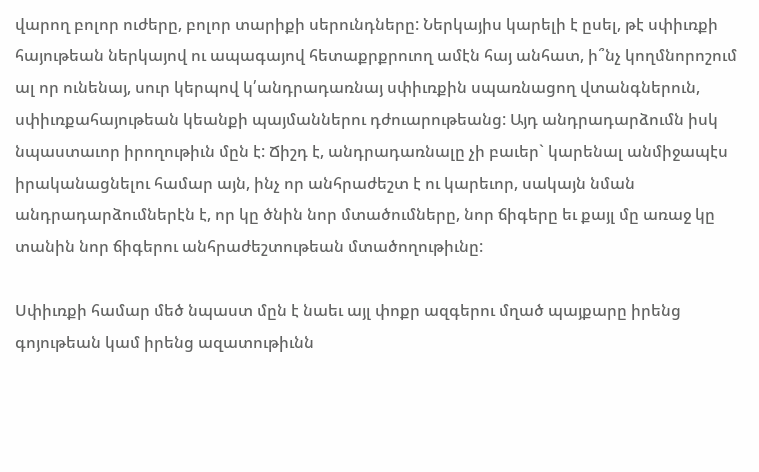վարող բոլոր ուժերը, բոլոր տարիքի սերունդները: Ներկայիս կարելի է ըսել, թէ սփիւռքի հայութեան ներկայով ու ապագայով հետաքրքրուող ամէն հայ անհատ, ի՞նչ կողմնորոշում ալ որ ունենայ, սուր կերպով կ՛անդրադառնայ սփիւռքին սպառնացող վտանգներուն, սփիւռքահայութեան կեանքի պայմաններու դժուարութեանց: Այդ անդրադարձումն իսկ նպաստաւոր իրողութիւն մըն է: Ճիշդ է, անդրադառնալը չի բաւեր` կարենալ անմիջապէս իրականացնելու համար այն, ինչ որ անհրաժեշտ է ու կարեւոր, սակայն նման անդրադարձումներէն է, որ կը ծնին նոր մտածումները, նոր ճիգերը եւ քայլ մը առաջ կը տանին նոր ճիգերու անհրաժեշտութեան մտածողութիւնը:

Սփիւռքի համար մեծ նպաստ մըն է նաեւ այլ փոքր ազգերու մղած պայքարը իրենց գոյութեան կամ իրենց ազատութիւնն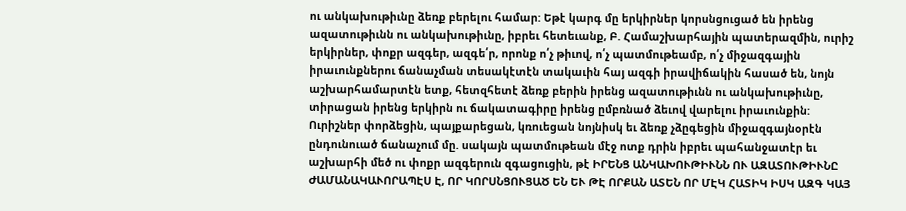ու անկախութիւնը ձեռք բերելու համար: Եթէ կարգ մը երկիրներ կորսնցուցած են իրենց ազատութիւնն ու անկախութիւնը, իբրեւ հետեւանք, Բ. Համաշխարհային պատերազմին, ուրիշ երկիրներ, փոքր ազգեր, ազգե՛ր, որոնք ո՛չ թիւով, ո՛չ պատմութեամբ, ո՛չ միջազգային իրաւունքներու ճանաչման տեսակէտէն տակաւին հայ ազգի իրավիճակին հասած են, նոյն աշխարհամարտէն ետք, հետզհետէ ձեռք բերին իրենց ազատութիւնն ու անկախութիւնը, տիրացան իրենց երկիրն ու ճակատագիրը իրենց ըմբռնած ձեւով վարելու իրաւունքին: Ուրիշներ փորձեցին, պայքարեցան, կռուեցան նոյնիսկ եւ ձեռք չձըգեցին միջազգայնօրէն ընդունուած ճանաչում մը. սակայն պատմութեան մէջ ոտք դրին իբրեւ պահանջատէր եւ աշխարհի մեծ ու փոքր ազգերուն զգացուցին, թէ ԻՐԵՆՑ ԱՆԿԱԽՈՒԹԻՒՆՆ ՈՒ ԱԶԱՏՈՒԹԻՒՆԸ ԺԱՄԱՆԱԿԱՒՈՐԱՊԷՍ Է, ՈՐ ԿՈՐՍՆՑՈՒՑԱԾ ԵՆ ԵՒ ԹԷ ՈՐՔԱՆ ԱՏԵՆ ՈՐ ՄԷԿ ՀԱՏԻԿ ԻՍԿ ԱԶԳ ԿԱՅ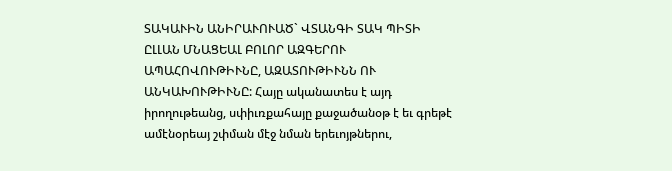ՏԱԿԱՒԻՆ ԱՆԻՐԱՒՈՒԱԾ` ՎՏԱՆԳԻ ՏԱԿ ՊԻՏԻ ԸԼԼԱՆ ՄՆԱՑԵԱԼ ԲՈԼՈՐ ԱԶԳԵՐՈՒ ԱՊԱՀՈՎՈՒԹԻՒՆԸ, ԱԶԱՏՈՒԹԻՒՆՆ ՈՒ ԱՆԿԱԽՈՒԹԻՒՆԸ: Հայը ականատես է այդ իրողութեանց, սփիւռքահայը քաջածանօթ է եւ գրեթէ ամէնօրեայ շփման մէջ նման երեւոյթներու,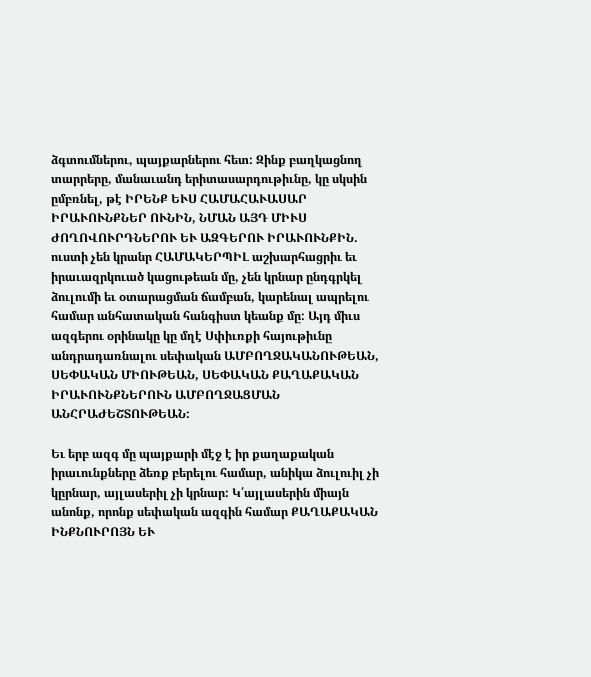ձգտումներու, պայքարներու հետ: Զինք բաղկացնող տարրերը, մանաւանդ երիտասարդութիւնը, կը սկսին ըմբռնել, թէ ԻՐԵՆՔ ԵՒՍ ՀԱՄԱՀԱՒԱՍԱՐ ԻՐԱՒՈՒՆՔՆԵՐ ՈՒՆԻՆ, ՆՄԱՆ ԱՅԴ ՄԻՒՍ ԺՈՂՈՎՈՒՐԴՆԵՐՈՒ ԵՒ ԱԶԳԵՐՈՒ ԻՐԱՒՈՒՆՔԻՆ. ուստի չեն կրանր ՀԱՄԱԿԵՐՊԻԼ աշխարհացրիւ եւ իրաւազրկուած կացութեան մը, չեն կրնար ընդգրկել ձուլումի եւ օտարացման ճամբան, կարենալ ապրելու համար անհատական հանգիստ կեանք մը: Այդ միւս ազգերու օրինակը կը մղէ Սփիւռքի հայութիւնը անդրադառնալու սեփական ԱՄԲՈՂՋԱԿԱՆՈՒԹԵԱՆ, ՍԵՓԱԿԱՆ ՄԻՈՒԹԵԱՆ, ՍԵՓԱԿԱՆ ՔԱՂԱՔԱԿԱՆ ԻՐԱՒՈՒՆՔՆԵՐՈՒՆ ԱՄԲՈՂՋԱՑՄԱՆ ԱՆՀՐԱԺԵՇՏՈՒԹԵԱՆ:

Եւ երբ ազգ մը պայքարի մէջ է իր քաղաքական իրաւունքները ձեռք բերելու համար, անիկա ձուլուիլ չի կըրնար, այլասերիլ չի կրնար: Կ՛այլասերին միայն անոնք, որոնք սեփական ազգին համար ՔԱՂԱՔԱԿԱՆ ԻՆՔՆՈՒՐՈՅՆ ԵՒ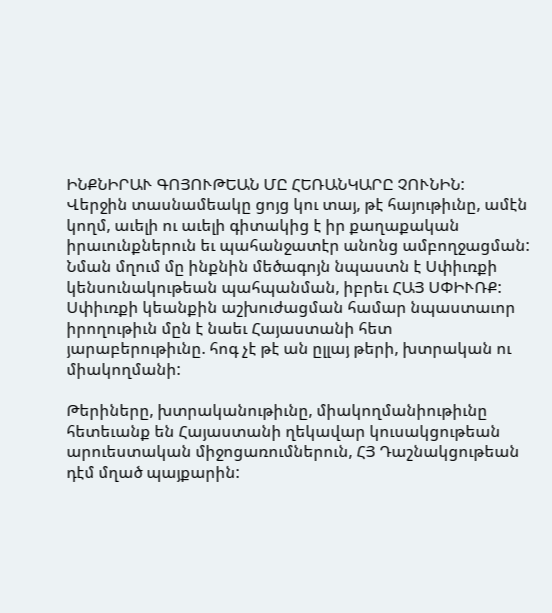ԻՆՔՆԻՐԱՒ ԳՈՅՈՒԹԵԱՆ ՄԸ ՀԵՌԱՆԿԱՐԸ ՉՈՒՆԻՆ:
Վերջին տասնամեակը ցոյց կու տայ, թէ հայութիւնը, ամէն կողմ, աւելի ու աւելի գիտակից է իր քաղաքական իրաւունքներուն եւ պահանջատէր անոնց ամբողջացման: Նման մղում մը ինքնին մեծագոյն նպաստն է Սփիւռքի կենսունակութեան պահպանման, իբրեւ ՀԱՅ ՍՓԻՒՌՔ:
Սփիւռքի կեանքին աշխուժացման համար նպաստաւոր իրողութիւն մըն է նաեւ Հայաստանի հետ յարաբերութիւնը. հոգ չէ թէ ան ըլլայ թերի, խտրական ու միակողմանի:

Թերիները, խտրականութիւնը, միակողմանիութիւնը հետեւանք են Հայաստանի ղեկավար կուսակցութեան արուեստական միջոցառումներուն, ՀՅ Դաշնակցութեան դէմ մղած պայքարին: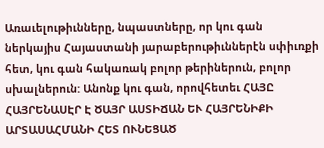Առաւելութիւնները, նպաստները, որ կու գան ներկայիս Հայաստանի յարաբերութիւններէն սփիւռքի հետ, կու գան հակառակ բոլոր թերիներուն, բոլոր սխալներուն: Անոնք կու գան, որովհետեւ ՀԱՅԸ ՀԱՅՐԵՆԱՍԷՐ Է ԾԱՅՐ ԱՍՏԻՃԱՆ ԵՒ ՀԱՅՐԵՆԻՔԻ ԱՐՏԱՍԱՀՄԱՆԻ ՀԵՏ ՈՒՆԵՑԱԾ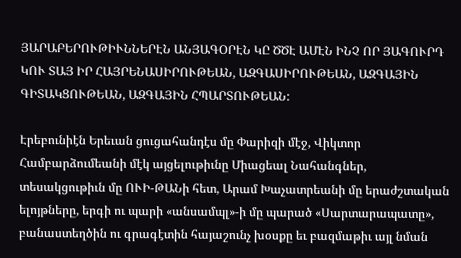ՅԱՐԱԲԵՐՈՒԹԻՒՆՆԵՐԷՆ ԱՆՅԱԳՕՐԷՆ ԿԸ ԾԾԷ ԱՄԷՆ ԻՆՉ ՈՐ ՅԱԳՈՒՐԴ ԿՈՒ ՏԱՅ ԻՐ ՀԱՅՐԵՆԱՍԻՐՈՒԹԵԱՆ, ԱԶԳԱՍԻՐՈՒԹԵԱՆ, ԱԶԳԱՅԻՆ ԳԻՏԱԿՑՈՒԹԵԱՆ, ԱԶԳԱՅԻՆ ՀՊԱՐՏՈՒԹԵԱՆ:

Էրեբունիէն Երեւան ցուցահանդէս մը Փարիզի մէջ, Վիկտոր Համբարձումեանի մէկ այցելութիւնը Միացեալ Նահանգներ, տեսակցութիւն մը ՈՒԻ-ԹԱՆի հետ, Արամ Խաչատրեանի մը երաժշտական ելոյթները, երգի ու պարի «անսամպլ»-ի մը պարած «Սարտարապատը», բանաստեղծին ու գրագէտին հայաշունչ խօսքը եւ բազմաթիւ այլ նման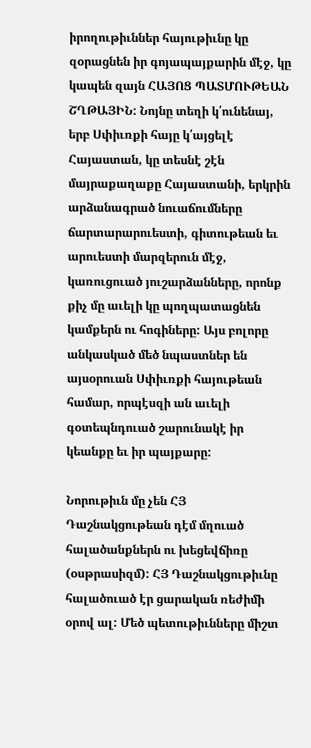իրողութիւններ հայութիւնը կը զօրացնեն իր գոյապայքարին մէջ, կը կապեն զայն ՀԱՅՈՑ ՊԱՏՄՈՒԹԵԱՆ ՇՂԹԱՅԻՆ: Նոյնը տեղի կ՛ունենայ, երբ Սփիւռքի հայը կ՛այցելէ Հայաստան, կը տեսնէ շէն մայրաքաղաքը Հայաստանի, երկրին արձանագրած նուաճումները ճարտարարուեստի, գիտութեան եւ արուեստի մարզերուն մէջ, կառուցուած յուշարձանները, որոնք քիչ մը աւելի կը պողպատացնեն կամքերն ու հոգիները: Այս բոլորը անկասկած մեծ նպաստներ են այսօրուան Սփիւռքի հայութեան համար, որպէսզի ան աւելի գօտեպնդուած շարունակէ իր կեանքը եւ իր պայքարը:

Նորութիւն մը չեն ՀՅ Դաշնակցութեան դէմ մղուած հալածանքներն ու խեցեվճիռը (օսթրասիզմ): ՀՅ Դաշնակցութիւնը հալածուած էր ցարական ռեժիմի օրով ալ: Մեծ պետութիւնները միշտ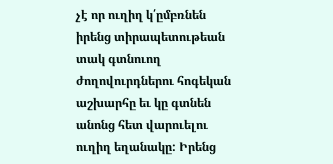չէ որ ուղիղ կ՛ըմբռնեն իրենց տիրապետութեան տակ գտնուող ժողովուրդներու հոգեկան աշխարհը եւ կը գտնեն անոնց հետ վարուելու ուղիղ եղանակը: Իրենց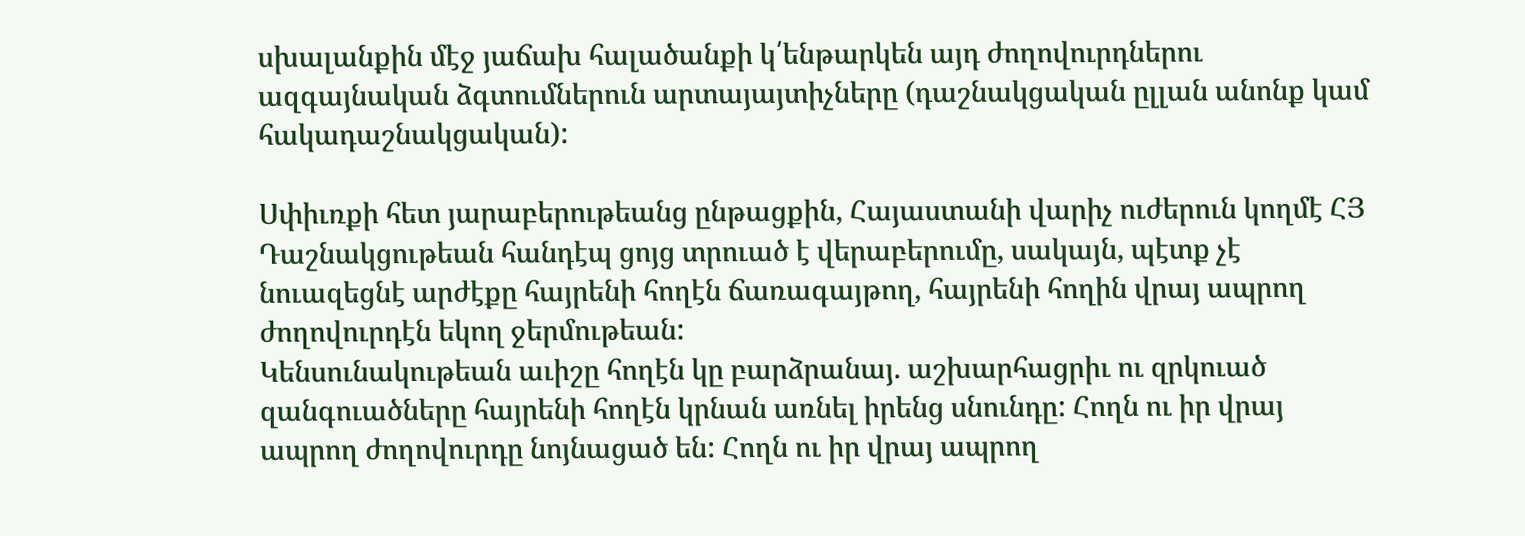սխալանքին մէջ յաճախ հալածանքի կ՛ենթարկեն այդ ժողովուրդներու ազգայնական ձգտումներուն արտայայտիչները (դաշնակցական ըլլան անոնք կամ հակադաշնակցական):

Սփիւռքի հետ յարաբերութեանց ընթացքին, Հայաստանի վարիչ ուժերուն կողմէ ՀՅ Դաշնակցութեան հանդէպ ցոյց տրուած է վերաբերումը, սակայն, պէտք չէ նուազեցնէ արժէքը հայրենի հողէն ճառագայթող, հայրենի հողին վրայ ապրող ժողովուրդէն եկող ջերմութեան:
Կենսունակութեան աւիշը հողէն կը բարձրանայ. աշխարհացրիւ ու զրկուած զանգուածները հայրենի հողէն կրնան առնել իրենց սնունդը: Հողն ու իր վրայ ապրող ժողովուրդը նոյնացած են: Հողն ու իր վրայ ապրող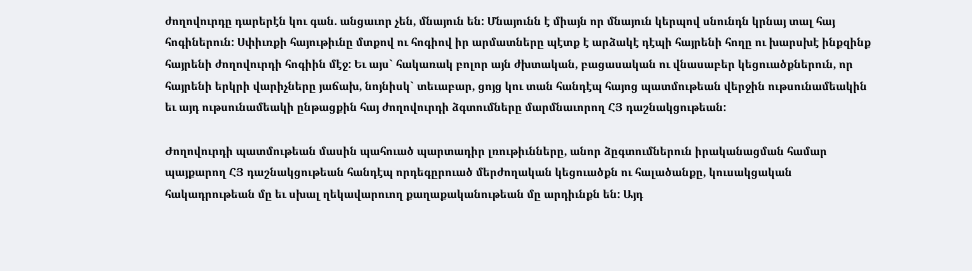ժողովուրդը դարերէն կու գան. անցաւոր չեն, մնայուն են: Մնայունն է միայն որ մնայուն կերպով սնունդն կրնայ տալ հայ հոգիներուն: Սփիւռքի հայութիւնը մտքով ու հոգիով իր արմատները պէտք է արձակէ դէպի հայրենի հողը ու խարսխէ ինքզինք հայրենի ժողովուրդի հոգիին մէջ: Եւ այս` հակառակ բոլոր այն ժխտական, բացասական ու վնասաբեր կեցուածքներուն, որ հայրենի երկրի վարիչները յաճախ, նոյնիսկ` տեւաբար, ցոյց կու տան հանդէպ հայոց պատմութեան վերջին ութսունամեակին եւ այդ ութսունամեակի ընթացքին հայ ժողովուրդի ձգտումները մարմնաւորող ՀՅ դաշնակցութեան:

Ժողովուրդի պատմութեան մասին պահուած պարտադիր լռութիւնները, անոր ձըգտումներուն իրականացման համար պայքարող ՀՅ դաշնակցութեան հանդէպ որդեգըրուած մերժողական կեցուածքն ու հալածանքը, կուսակցական հակադրութեան մը եւ սխալ ղեկավարուող քաղաքականութեան մը արդիւնքն են: Այդ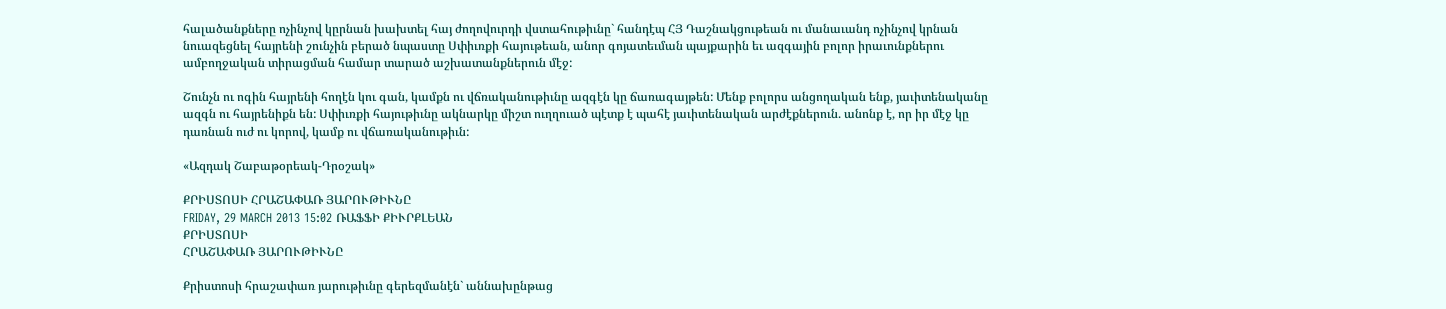հալածանքները ոչինչով կըրնան խախտել հայ ժողովուրդի վստահութիւնը` հանդէպ ՀՅ Դաշնակցութեան ու մանաւանդ ոչինչով կրնան նուազեցնել հայրենի շունչին բերած նպաստը Սփիւռքի հայութեան, անոր գոյատեւման պայքարին եւ ազգային բոլոր իրաւունքներու ամբողջական տիրացման համար տարած աշխատանքներուն մէջ:

Շունչն ու ոգին հայրենի հողէն կու գան, կամքն ու վճռականութիւնը ազգէն կը ճառագայթեն: Մենք բոլորս անցողական ենք, յաւիտենականը ազգն ու հայրենիքն են: Սփիւռքի հայութիւնը ակնարկը միշտ ուղղուած պէտք է պահէ յաւիտենական արժէքներուն. անոնք է, որ իր մէջ կը դառնան ուժ ու կորով, կամք ու վճառականութիւն:

«Ազդակ Շաբաթօրեակ-Դրօշակ»

ՔՐԻՍՏՈՍԻ ՀՐԱՇԱՓԱՌ ՅԱՐՈՒԹԻՒՆԸ
FRIDAY, 29 MARCH 2013 15:02 ՌԱՖՖԻ ՔԻՒՐՔԼԵԱՆ
ՔՐԻՍՏՈՍԻ
ՀՐԱՇԱՓԱՌ ՅԱՐՈՒԹԻՒՆԸ

Քրիստոսի հրաշափառ յարութիւնը գերեզմանէն` աննախընթաց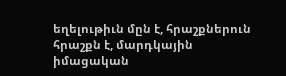եղելութիւն մըն է, հրաշքներուն հրաշքն է, մարդկային իմացական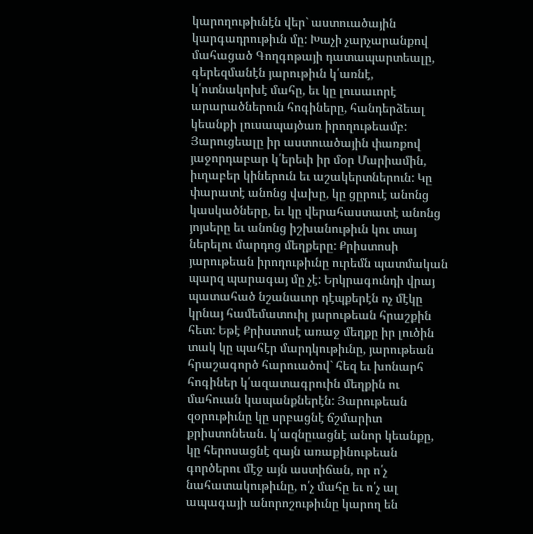կարողութիւնէն վեր` աստուածային կարգադրութիւն մը: Խաչի չարչարանքով մահացած Գողգոթայի դատապարտեալը, գերեզմանէն յարութիւն կ՛առնէ, կ՛ոտնակոխէ մահը, եւ կը լուսաւորէ արարածներուն հոգիները, հանդերձեալ կեանքի լուսապայծառ իրողութեամբ: Յարուցեալը իր աստուածային փառքով յաջորդաբար կ՛երեւի իր մօր Մարիամին, իւղաբեր կիներուն եւ աշակերտներուն: Կը փարատէ անոնց վախը, կը ցըրուէ անոնց կասկածները, եւ կը վերահաստատէ անոնց յոյսերը եւ անոնց իշխանութիւն կու տայ ներելու մարդոց մեղքերը: Քրիստոսի յարութեան իրողութիւնը ուրեմն պատմական պարզ պարագայ մը չէ: Երկրագունդի վրայ պատահած նշանաւոր դէպքերէն ոչ մէկը կրնայ համեմատուիլ յարութեան հրաշքին հետ: Եթէ Քրիստոսէ առաջ մեղքը իր լուծին տակ կը պահէր մարդկութիւնը, յարութեան հրաշագործ հարուածով` հեզ եւ խոնարհ հոգիներ կ՛ազատագրուին մեղքին ու մահուան կապանքներէն: Յարութեան զօրութիւնը կը սրբացնէ ճշմարիտ քրիստոնեան. կ՛ազնըւացնէ անոր կեանքը, կը հերոսացնէ զայն առաքինութեան գործերու մէջ այն աստիճան, որ ո՛չ նահատակութիւնը, ո՛չ մահը եւ ո՛չ ալ ապագայի անորոշութիւնը կարող են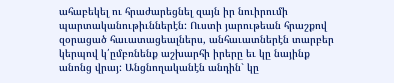ահաբեկել ու հրաժարեցնել զայն իր նուիրումի պարտականութիւններէն: Ուստի յարութեան հրաշքով զօրացած հաւատացեալներս, անհաւատներէն տարբեր կերպով կ՛ըմբռնենք աշխարհի իրերը եւ կը նայինք անոնց վրայ: Անցնողականէն անդին` կը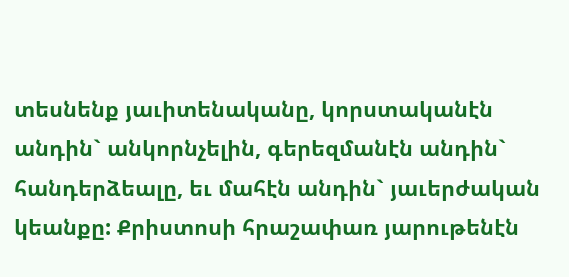տեսնենք յաւիտենականը, կորստականէն անդին` անկորնչելին, գերեզմանէն անդին` հանդերձեալը, եւ մահէն անդին` յաւերժական կեանքը: Քրիստոսի հրաշափառ յարութենէն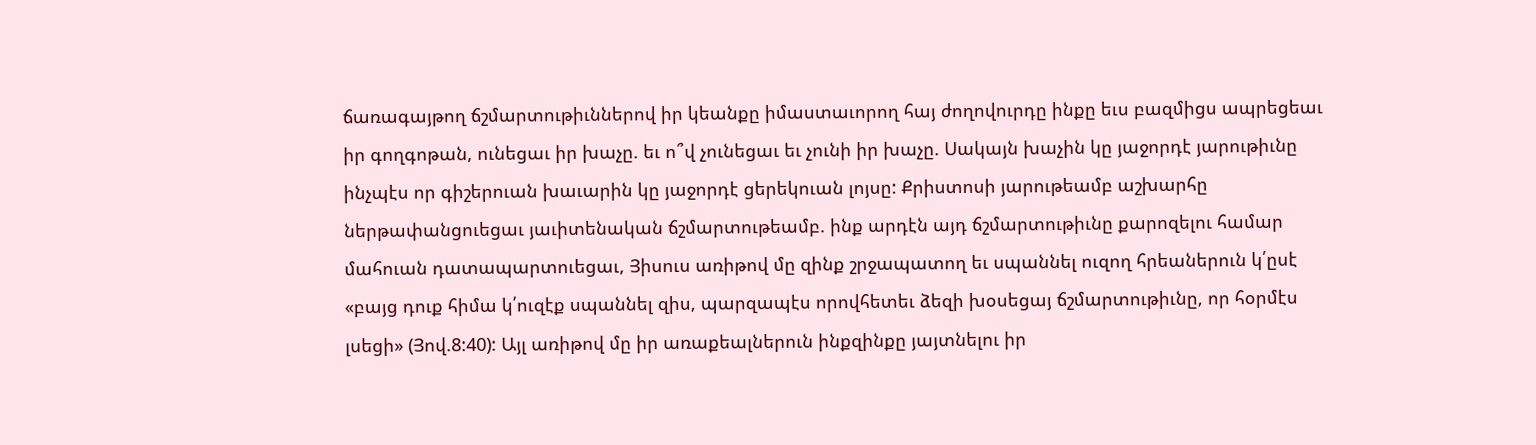ճառագայթող ճշմարտութիւններով իր կեանքը իմաստաւորող հայ ժողովուրդը ինքը եւս բազմիցս ապրեցեաւ իր գողգոթան, ունեցաւ իր խաչը. եւ ո՞վ չունեցաւ եւ չունի իր խաչը. Սակայն խաչին կը յաջորդէ յարութիւնը ինչպէս որ գիշերուան խաւարին կը յաջորդէ ցերեկուան լոյսը: Քրիստոսի յարութեամբ աշխարհը ներթափանցուեցաւ յաւիտենական ճշմարտութեամբ. ինք արդէն այդ ճշմարտութիւնը քարոզելու համար մահուան դատապարտուեցաւ, Յիսուս առիթով մը զինք շրջապատող եւ սպաննել ուզող հրեաներուն կ՛ըսէ «բայց դուք հիմա կ՛ուզէք սպաննել զիս, պարզապէս որովհետեւ ձեզի խօսեցայ ճշմարտութիւնը, որ հօրմէս լսեցի» (Յով.8:40): Այլ առիթով մը իր առաքեալներուն ինքզինքը յայտնելու իր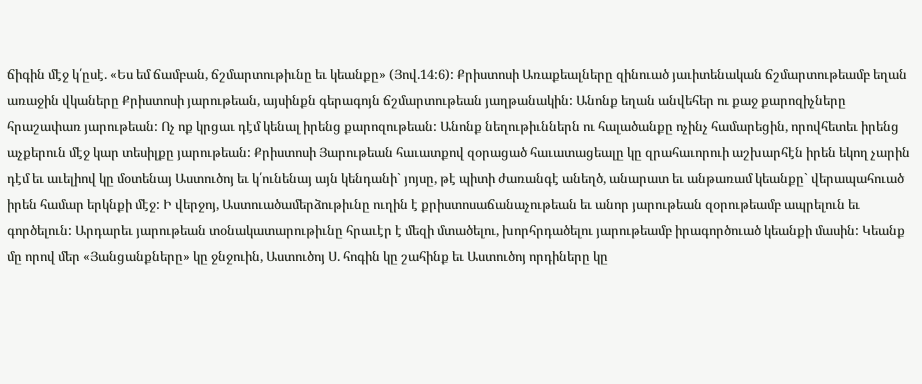ճիգին մէջ կ՛ըսէ. «Ես եմ ճամբան, ճշմարտութիւնը եւ կեանքը» (Յով.14:6): Քրիստոսի Առաքեալները զինուած յաւիտենական ճշմարտութեամբ եղան առաջին վկաները Քրիստոսի յարութեան, այսինքն գերագոյն ճշմարտութեան յաղթանակին: Անոնք եղան անվեհեր ու քաջ քարոզիչները հրաշափառ յարութեան: Ոչ ոք կրցաւ դէմ կենալ իրենց քարոզութեան: Անոնք նեղութիւններն ու հալածանքը ոչինչ համարեցին, որովհետեւ իրենց աչքերուն մէջ կար տեսիլքը յարութեան: Քրիստոսի Յարութեան հաւատքով զօրացած հաւատացեալը կը զրահաւորուի աշխարհէն իրեն եկող չարին դէմ եւ աւելիով կը մօտենայ Աստուծոյ եւ կ՛ունենայ այն կենդանի` յոյսը, թէ պիտի ժառանգէ անեղծ, անարատ եւ անթառամ կեանքը` վերապահուած իրեն համար երկնքի մէջ: Ի վերջոյ, Աստուածամերձութիւնը ուղին է քրիստոսաճանաչութեան եւ անոր յարութեան զօրութեամբ ապրելուն եւ գործելուն: Արդարեւ յարութեան տօնակատարութիւնը հրաւէր է մեզի մտածելու, խորհրդածելու յարութեամբ իրագործուած կեանքի մասին: Կեանք մը որով մեր «Յանցանքները» կը ջնջուին, Աստուծոյ Ս. հոգին կը շահինք եւ Աստուծոյ որդիները կը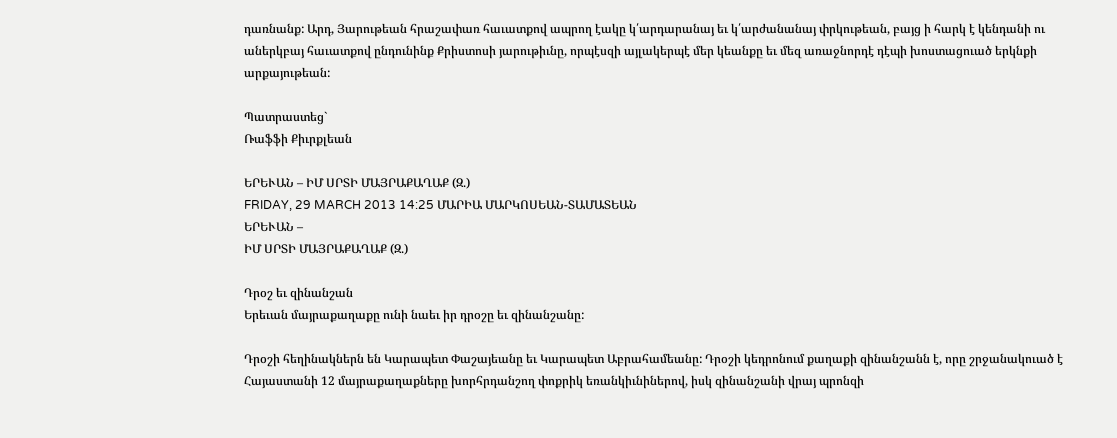դառնանք: Արդ, Յարութեան հրաշափառ հաւատքով ապրող էակը կ՛արդարանայ եւ կ՛արժանանայ փրկութեան, բայց ի հարկ է կենդանի ու աներկբայ հաւատքով ընդունինք Քրիստոսի յարութիւնը, որպէսզի այլակերպէ մեր կեանքը եւ մեզ առաջնորդէ դէպի խոստացուած երկնքի արքայութեան:

Պատրաստեց`
Ռաֆֆի Քիւրքլեան

ԵՐԵՒԱՆ – ԻՄ ՍՐՏԻ ՄԱՅՐԱՔԱՂԱՔ (Զ.)
FRIDAY, 29 MARCH 2013 14:25 ՄԱՐԻԱ ՄԱՐԿՈՍԵԱՆ-ՏԱՄԱՏԵԱՆ
ԵՐԵՒԱՆ –
ԻՄ ՍՐՏԻ ՄԱՅՐԱՔԱՂԱՔ (Զ.)

Դրօշ եւ զինանշան
Երեւան մայրաքաղաքը ունի նաեւ իր դրօշը եւ զինանշանը:

Դրօշի հեղինակներն են Կարապետ Փաշայեանը եւ Կարապետ Աբրահամեանը: Դրօշի կեդրոնում քաղաքի զինանշանն է, որը շրջանակուած է Հայաստանի 12 մայրաքաղաքները խորհրդանշող փոքրիկ եռանկիւնիներով, իսկ զինանշանի վրայ պրոնզի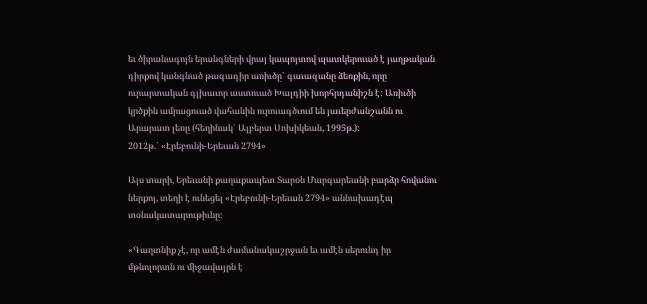եւ ծիրանագոյն երանգների վրայ կապոյտով պատկերուած է յաղթական դիրքով կանգնած թագադիր առիւծը` գաւազանը ձեռքին, որը ուրարտական գլխաւոր աստուած Խալդիի խորհրդանիշն է: Առիւծի կրծքին ամրացուած վահանին ուրուագծւում են յաւերժանշանն ու Արարատ լեռը (հեղինակ` Ալբերտ Սոխիկեան, 1995թ.):
2012թ.` «Էրեբունի-Երեւան 2794»

Այս տարի, Երեւանի քաղաքապետ Տարօն Մարգարեանի բարձր հովանու ներքոյ, տեղի է ունեցել «Էրեբունի-Երեւան 2794» աննախադէպ տօնակատարութիւնը:

«Գաղտնիք չէ, որ ամէն ժամանակաշրջան եւ ամէն սերունդ իր մթնոլորտն ու միջավայրն է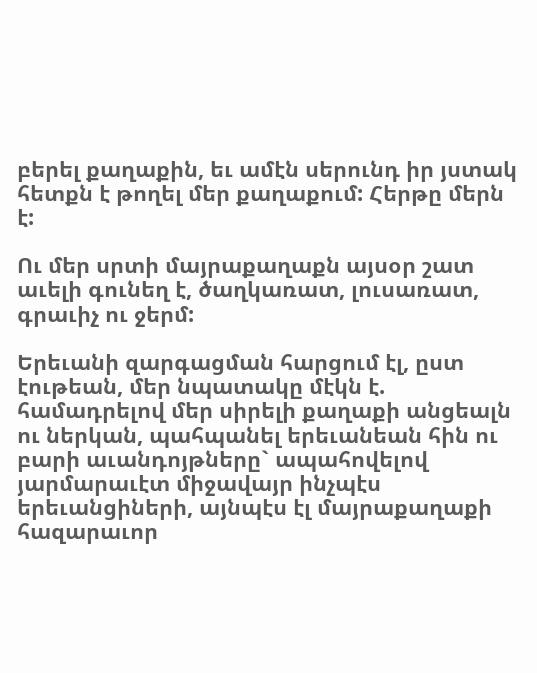բերել քաղաքին, եւ ամէն սերունդ իր յստակ հետքն է թողել մեր քաղաքում: Հերթը մերն է:

Ու մեր սրտի մայրաքաղաքն այսօր շատ աւելի գունեղ է, ծաղկառատ, լուսառատ, գրաւիչ ու ջերմ:

Երեւանի զարգացման հարցում էլ, ըստ էութեան, մեր նպատակը մէկն է. համադրելով մեր սիրելի քաղաքի անցեալն ու ներկան, պահպանել երեւանեան հին ու բարի աւանդոյթները` ապահովելով յարմարաւէտ միջավայր ինչպէս երեւանցիների, այնպէս էլ մայրաքաղաքի հազարաւոր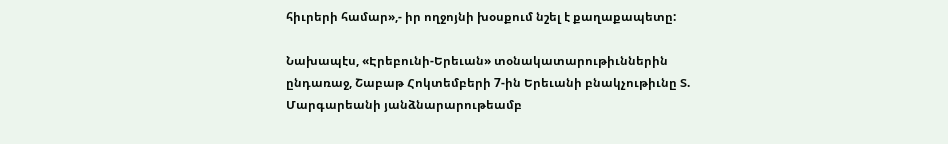հիւրերի համար»,- իր ողջոյնի խօսքում նշել է քաղաքապետը:

Նախապէս, «Էրեբունի-Երեւան» տօնակատարութիւններին ընդառաջ, Շաբաթ Հոկտեմբերի 7-ին Երեւանի բնակչութիւնը Տ. Մարգարեանի յանձնարարութեամբ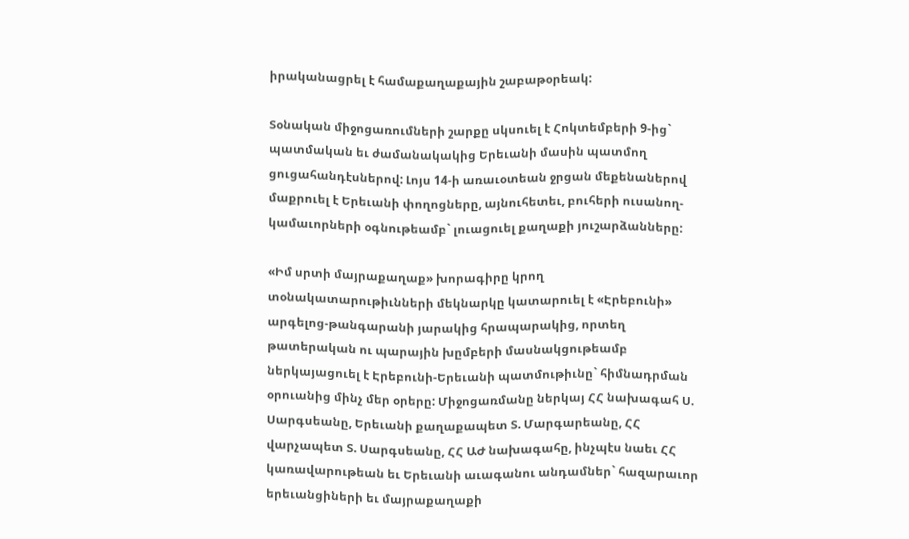իրականացրել է համաքաղաքային շաբաթօրեակ:

Տօնական միջոցառումների շարքը սկսուել է Հոկտեմբերի 9-ից` պատմական եւ ժամանակակից Երեւանի մասին պատմող ցուցահանդէսներով: Լոյս 14-ի առաւօտեան ջրցան մեքենաներով մաքրուել է Երեւանի փողոցները, այնուհետեւ, բուհերի ուսանող-կամաւորների օգնութեամբ` լուացուել քաղաքի յուշարձանները:

«Իմ սրտի մայրաքաղաք» խորագիրը կրող տօնակատարութիւնների մեկնարկը կատարուել է «Էրեբունի» արգելոց-թանգարանի յարակից հրապարակից, որտեղ թատերական ու պարային խըմբերի մասնակցութեամբ ներկայացուել է Էրեբունի-Երեւանի պատմութիւնը` հիմնադրման օրուանից մինչ մեր օրերը: Միջոցառմանը ներկայ ՀՀ նախագահ Ս. Սարգսեանը, Երեւանի քաղաքապետ Տ. Մարգարեանը, ՀՀ վարչապետ Տ. Սարգսեանը, ՀՀ ԱԺ նախագահը, ինչպէս նաեւ ՀՀ կառավարութեան եւ Երեւանի աւագանու անդամներ` հազարաւոր երեւանցիների եւ մայրաքաղաքի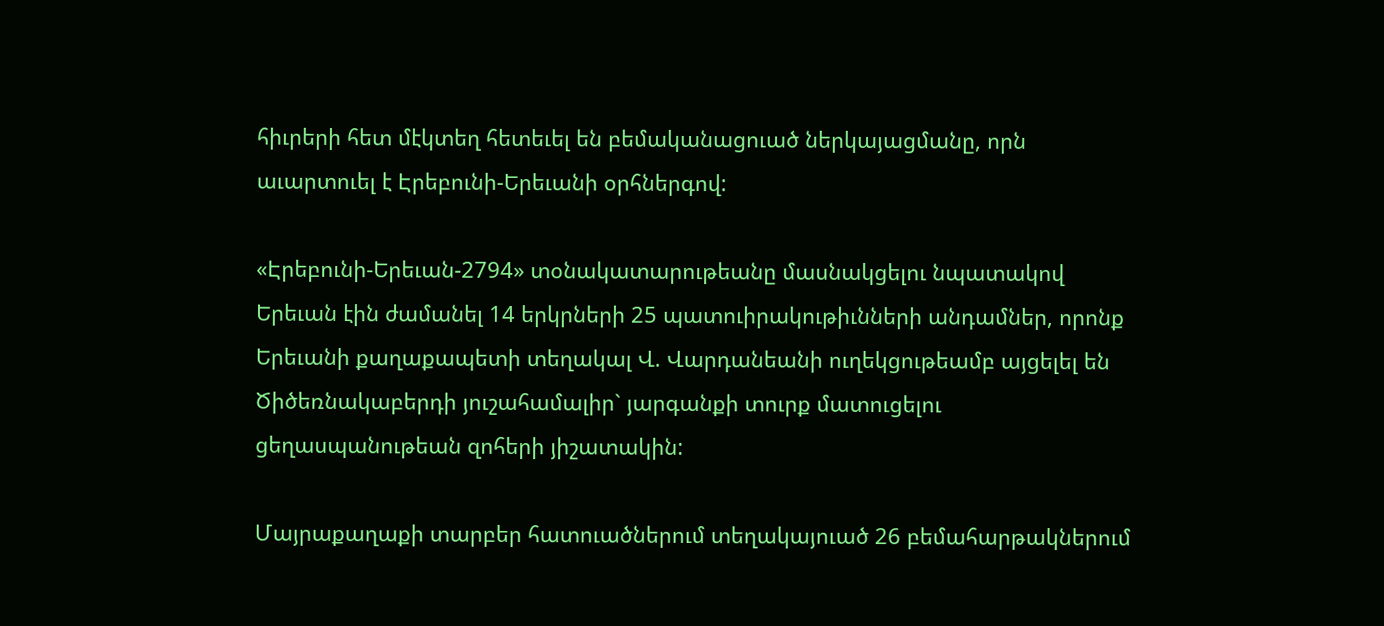հիւրերի հետ մէկտեղ հետեւել են բեմականացուած ներկայացմանը, որն աւարտուել է Էրեբունի-Երեւանի օրհներգով:

«Էրեբունի-Երեւան-2794» տօնակատարութեանը մասնակցելու նպատակով Երեւան էին ժամանել 14 երկրների 25 պատուիրակութիւնների անդամներ, որոնք Երեւանի քաղաքապետի տեղակալ Վ. Վարդանեանի ուղեկցութեամբ այցելել են Ծիծեռնակաբերդի յուշահամալիր` յարգանքի տուրք մատուցելու ցեղասպանութեան զոհերի յիշատակին:

Մայրաքաղաքի տարբեր հատուածներում տեղակայուած 26 բեմահարթակներում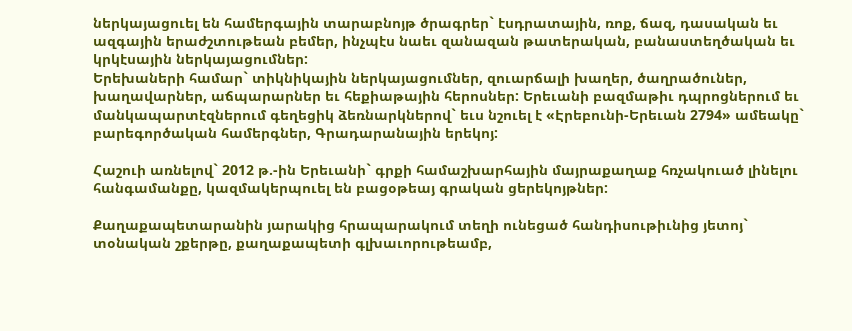ներկայացուել են համերգային տարաբնոյթ ծրագրեր` էսդրատային, ռոք, ճազ, դասական եւ ազգային երաժշտութեան բեմեր, ինչպէս նաեւ զանազան թատերական, բանաստեղծական եւ կրկէսային ներկայացումներ:
Երեխաների համար` տիկնիկային ներկայացումներ, զուարճալի խաղեր, ծաղրածուներ, խաղավարներ, աճպարարներ եւ հեքիաթային հերոսներ: Երեւանի բազմաթիւ դպրոցներում եւ մանկապարտէզներում գեղեցիկ ձեռնարկներով` եւս նշուել է «Էրեբունի-Երեւան 2794» ամեակը` բարեգործական համերգներ, Գրադարանային երեկոյ:

Հաշուի առնելով` 2012 թ.-ին Երեւանի` գրքի համաշխարհային մայրաքաղաք հռչակուած լինելու հանգամանքը, կազմակերպուել են բացօթեայ գրական ցերեկոյթներ:

Քաղաքապետարանին յարակից հրապարակում տեղի ունեցած հանդիսութիւնից յետոյ` տօնական շքերթը, քաղաքապետի գլխաւորութեամբ,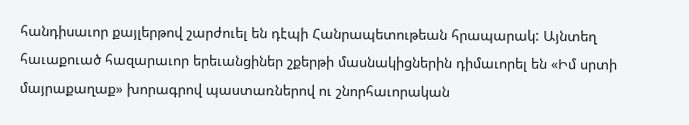հանդիսաւոր քայլերթով շարժուել են դէպի Հանրապետութեան հրապարակ: Այնտեղ հաւաքուած հազարաւոր երեւանցիներ շքերթի մասնակիցներին դիմաւորել են «Իմ սրտի մայրաքաղաք» խորագրով պաստառներով ու շնորհաւորական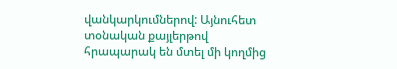վանկարկումներով: Այնուհետ տօնական քայլերթով հրապարակ են մտել մի կողմից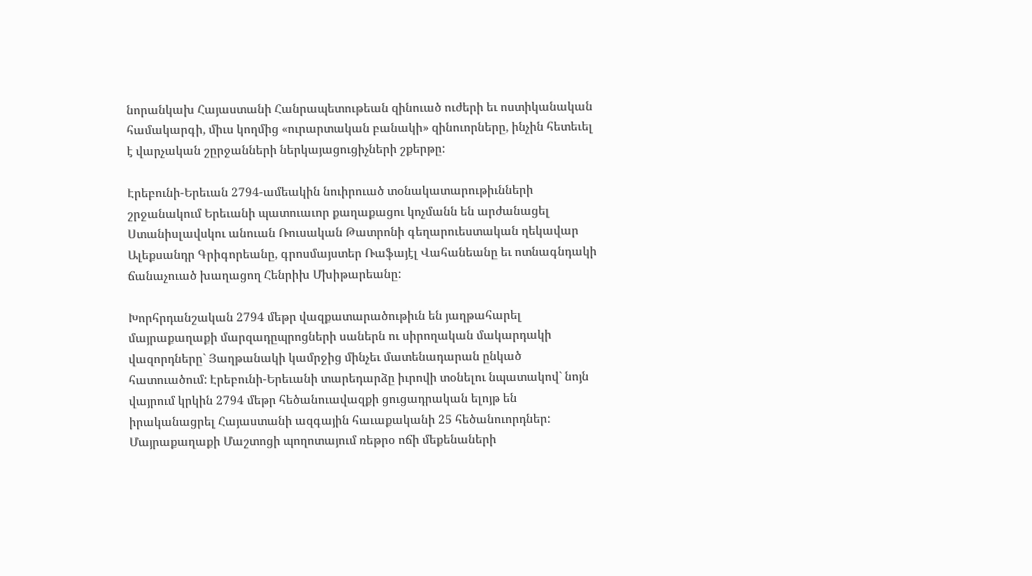նորանկախ Հայաստանի Հանրապետութեան զինուած ուժերի եւ ոստիկանական համակարգի, միւս կողմից «ուրարտական բանակի» զինուորները, ինչին հետեւել է վարչական շըրջանների ներկայացուցիչների շքերթը:

Էրեբունի-Երեւան 2794-ամեակին նուիրուած տօնակատարութիւնների շրջանակում Երեւանի պատուաւոր քաղաքացու կոչմանն են արժանացել Ստանիսլավսկու անուան Ռուսական Թատրոնի գեղարուեստական ղեկավար Ալեքսանդր Գրիգորեանը, գրոսմայստեր Ռաֆայէլ Վահանեանը եւ ոտնագնդակի ճանաչուած խաղացող Հենրիխ Մխիթարեանը:

Խորհրդանշական 2794 մեթր վազքատարածութիւն են յաղթահարել մայրաքաղաքի մարզադըպրոցների սաներն ու սիրողական մակարդակի վազորդները` Յաղթանակի կամրջից մինչեւ մատենադարան ընկած հատուածում: Էրեբունի-Երեւանի տարեդարձը իւրովի տօնելու նպատակով` նոյն վայրում կրկին 2794 մեթր հեծանուավազքի ցուցադրական ելոյթ են իրականացրել Հայաստանի ազգային հաւաքականի 25 հեծանուորդներ:
Մայրաքաղաքի Մաշտոցի պողոտայում ռեթրօ ոճի մեքենաների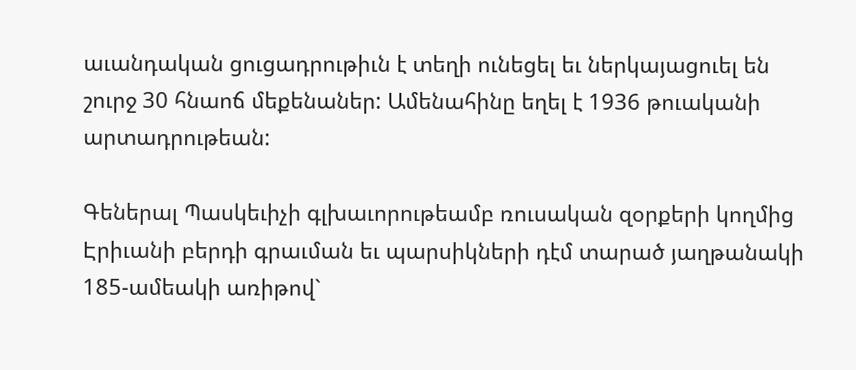աւանդական ցուցադրութիւն է տեղի ունեցել եւ ներկայացուել են շուրջ 30 հնաոճ մեքենաներ: Ամենահինը եղել է 1936 թուականի արտադրութեան:

Գեներալ Պասկեւիչի գլխաւորութեամբ ռուսական զօրքերի կողմից Էրիւանի բերդի գրաւման եւ պարսիկների դէմ տարած յաղթանակի 185-ամեակի առիթով`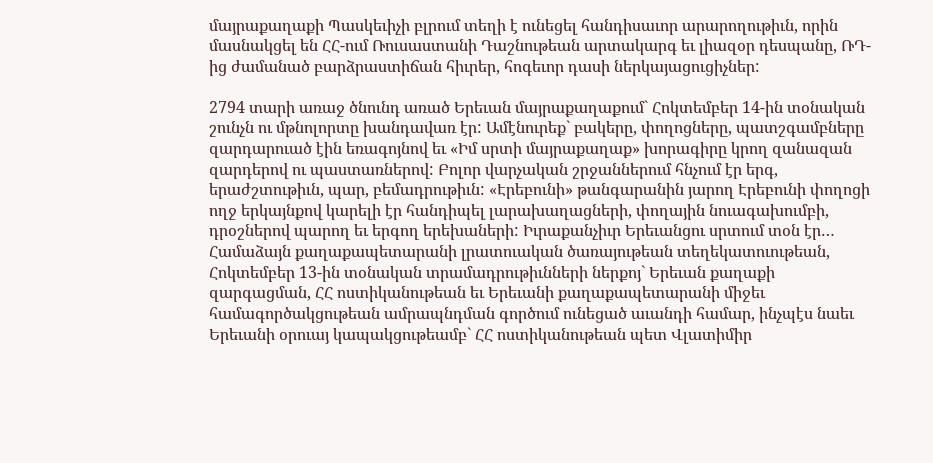մայրաքաղաքի Պասկեւիչի բլրում տեղի է ունեցել հանդիսաւոր արարողութիւն, որին մասնակցել են ՀՀ-ում Ռուսաստանի Դաշնութեան արտակարգ եւ լիազօր դեսպանը, ՌԴ-ից ժամանած բարձրաստիճան հիւրեր, հոգեւոր դասի ներկայացուցիչներ:

2794 տարի առաջ ծնունդ առած Երեւան մայրաքաղաքում` Հոկտեմբեր 14-ին տօնական շունչն ու մթնոլորտը խանդավառ էր: Ամէնուրեք` բակերը, փողոցները, պատշգամբները զարդարուած էին եռագոյնով եւ «Իմ սրտի մայրաքաղաք» խորագիրը կրող զանազան զարդերով ու պաստառներով: Բոլոր վարչական շրջաններում հնչում էր երգ, երաժշտութիւն, պար, բեմադրութիւն: «Էրեբունի» թանգարանին յարող Էրեբունի փողոցի ողջ երկայնքով կարելի էր հանդիպել լարախաղացների, փողային նուագախումբի, դրօշներով պարող եւ երգող երեխաների: Իւրաքանչիւր Երեւանցու սրտում տօն էր…
Համաձայն քաղաքապետարանի լրատուական ծառայութեան տեղեկատուութեան, Հոկտեմբեր 13-ին տօնական տրամադրութիւնների ներքոյ` Երեւան քաղաքի զարգացման, ՀՀ ոստիկանութեան եւ Երեւանի քաղաքապետարանի միջեւ համագործակցութեան ամրապնդման գործում ունեցած աւանդի համար, ինչպէս նաեւ Երեւանի օրուայ կապակցութեամբ` ՀՀ ոստիկանութեան պետ Վլատիմիր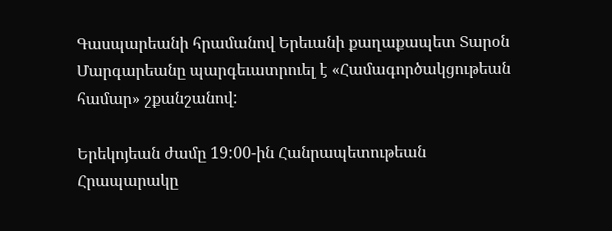Գասպարեանի հրամանով Երեւանի քաղաքապետ Տարօն Մարգարեանը պարգեւատրուել է «Համագործակցութեան համար» շքանշանով:

Երեկոյեան ժամը 19:00-ին Հանրապետութեան Հրապարակը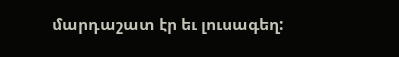մարդաշատ էր եւ լուսագեղ: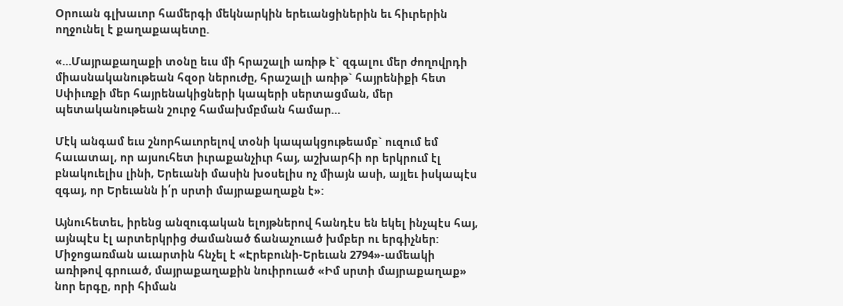Օրուան գլխաւոր համերգի մեկնարկին երեւանցիներին եւ հիւրերին ողջունել է քաղաքապետը.

«…Մայրաքաղաքի տօնը եւս մի հրաշալի առիթ է` զգալու մեր ժողովրդի միասնականութեան հզօր ներուժը, հրաշալի առիթ` հայրենիքի հետ Սփիւռքի մեր հայրենակիցների կապերի սերտացման, մեր պետականութեան շուրջ համախմբման համար…

Մէկ անգամ եւս շնորհաւորելով տօնի կապակցութեամբ` ուզում եմ հաւատալ, որ այսուհետ իւրաքանչիւր հայ, աշխարհի որ երկրում էլ բնակուելիս լինի, Երեւանի մասին խօսելիս ոչ միայն ասի, այլեւ իսկապէս զգայ, որ Երեւանն ի՛ր սրտի մայրաքաղաքն է»:

Այնուհետեւ, իրենց անզուգական ելոյթներով հանդէս են եկել ինչպէս հայ, այնպէս էլ արտերկրից ժամանած ճանաչուած խմբեր ու երգիչներ: Միջոցառման աւարտին հնչել է «Էրեբունի-Երեւան 2794»-ամեակի առիթով գրուած, մայրաքաղաքին նուիրուած «Իմ սրտի մայրաքաղաք» նոր երգը, որի հիման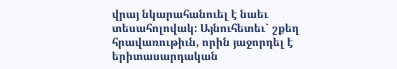վրայ նկարահանուել է նաեւ տեսահոլովակ: Այնուհետեւ` շքեղ հրավառութիւն, որին յաջորդել է երիտասարդական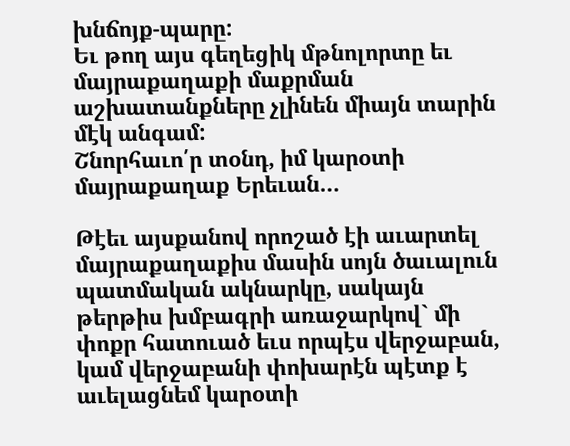խնճոյք-պարը:
Եւ թող այս գեղեցիկ մթնոլորտը եւ մայրաքաղաքի մաքրման աշխատանքները չլինեն միայն տարին մէկ անգամ:
Շնորհաւո՛ր տօնդ, իմ կարօտի մայրաքաղաք Երեւան…

Թէեւ այսքանով որոշած էի աւարտել մայրաքաղաքիս մասին սոյն ծաւալուն պատմական ակնարկը, սակայն թերթիս խմբագրի առաջարկով` մի փոքր հատուած եւս որպէս վերջաբան, կամ վերջաբանի փոխարէն պէտք է աւելացնեմ կարօտի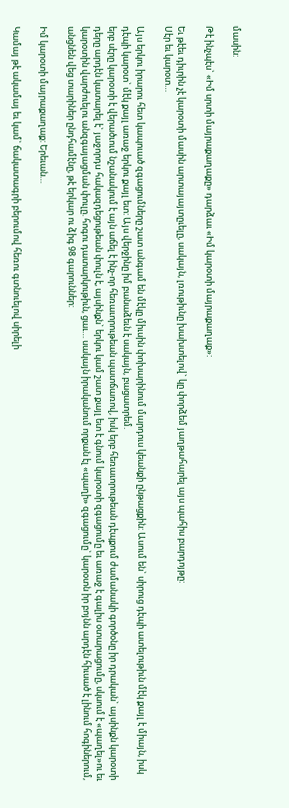մասին:

Թէ ինչպէս` «Իմ սրտի մայրաքաղաքը» դարձաւ «Իմ կարօտի մայրաքաղաք»:

Եւ թէեւ դիւրին չէ կարօտի մասին արտայայտըւելը, սակայն, լռութիւնը խախտելով` կը փորձեմ յաղթահարել այս պահիս բարդոյթը:
Սէր եւ կարօտ…

Այս երկու իրարու հետ կապուած զգացումները շատ անգամ են մէկը միւսին փոխարինում մարդուս կեանքի ընթացքին: Ասում են` սիրուց դէպի ատելութիւն մէկ քայլ է միայն, իսկ դէպի կարօտ` մէկ քայլ առաջ երկու քայլ ետ: Այս վերջինը իմ բանաձեւն է սակայն, բացատրեմ.
երբ սէրը կարօտի է վերածւում նշանակում է այն աճել է ինչ-որ հեռաւորութեան պատճառով, իսկ երբ հեռաւորութեան դէպքում ժամանակի գործօնը իր դրական` այսինքն կարօտի դերը արդէն կատարել է` յաջորդu հակազդեցութեան փուլն է, այսինքն` երկու կամ շատ քայլ ետ է գնում կարօտի զգացումը եւ առաջ է գալիս օտարացումը, սկսում է «պաղել»ու եւ կարօտին վարժուելու անզգայացման փուլը. հոգու դատարկութիւն, ցաւ… սակայն իրականում որքան էլ «պաղի» զգացումը` կարօտն իր բոյնն արդէն հիւսած է լինում հոգիներում, անցնեն վեց տարիներ ընդհամէնը, թէ երկար ու ձիգ 98 գարուններ:

Իմ կարօտի մայրաքաղաք: Երեւան…

Կամայ թէ ակամայ եւ կամ` ճակատագրի բերումով հեռու գտնուելով սիրելի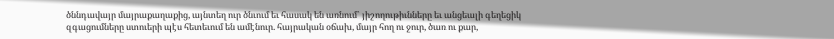ծննդավայր մայրաքաղաքից, այնտեղ ուր ծնւում եւ հասակ են առնում` յիշողութիւնները եւ անցեալի գեղեցիկ զգացումները ստուերի պէս հետեւում են ամէնուր. հայրական օճախ, մայր հող ու ջուր, ծառ ու քար,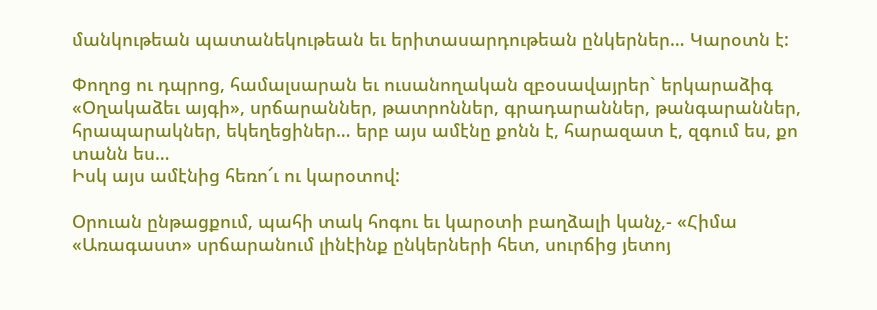մանկութեան պատանեկութեան եւ երիտասարդութեան ընկերներ… Կարօտն է:

Փողոց ու դպրոց, համալսարան եւ ուսանողական զբօսավայրեր` երկարաձիգ «Օղակաձեւ այգի», սրճարաններ, թատրոններ, գրադարաններ, թանգարաններ, հրապարակներ, եկեղեցիներ… երբ այս ամէնը քոնն է, հարազատ է, զգում ես, քո տանն ես…
Իսկ այս ամէնից հեռո՜ւ ու կարօտով:

Օրուան ընթացքում, պահի տակ հոգու եւ կարօտի բաղձալի կանչ,- «Հիմա «Առագաստ» սրճարանում լինէինք ընկերների հետ, սուրճից յետոյ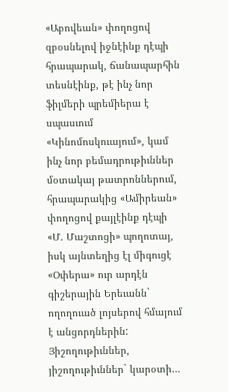«Աբովեան» փողոցով զբօսնելով իջնէինք դէպի հրապարակ, ճանապարհին տեսնէինք, թէ ինչ նոր ֆիլմերի պրեմիերա է սպասւում «Կինոմոսկուայում», կամ ինչ նոր բեմադրութիւններ մօտակայ թատրոններում, հրապարակից «Ամիրեան» փողոցով քայլէինք դէպի «Մ. Մաշտոցի» պողոտայ, իսկ այնտեղից էլ միգուցէ «Օփերա» ուր արդէն գիշերային Երեւանն` ողողուած լոյսերով հմայում է անցորդներին:
Յիշողութիւններ, յիշողութիւններ` կարօտի…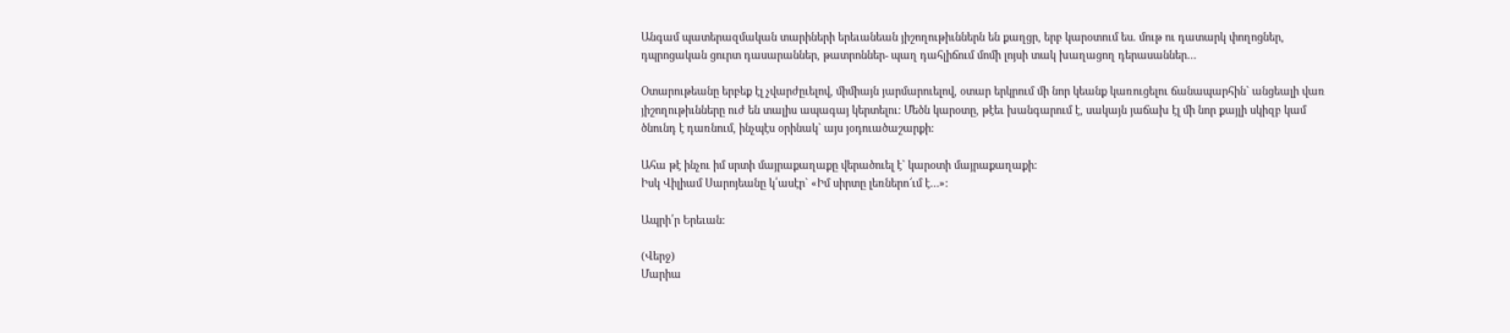Անգամ պատերազմական տարիների երեւանեան յիշողութիւններն են քաղցր, երբ կարօտում ես. մութ ու դատարկ փողոցներ, դպրոցական ցուրտ դասարաններ, թատրոններ- պաղ դահլիճում մոմի լոյսի տակ խաղացող դերասաններ…

Օտարութեանը երբեք էլ չվարժըւելով, միմիայն յարմարուելով, օտար երկրում մի նոր կեանք կառուցելու ճանապարհին` անցեալի վառ յիշողութիւնները ուժ են տալիս ապագայ կերտելու: Մեծն կարօտը, թէեւ խանգարում է, սակայն յաճախ էլ մի նոր քայլի սկիզբ կամ ծնունդ է դառնում, ինչպէս օրինակ` այս յօդուածաշարքի:

Ահա թէ ինչու իմ սրտի մայրաքաղաքը վերածուել է` կարօտի մայրաքաղաքի:
Իսկ Վիլիամ Սարոյեանը կ՛ասէր` «Իմ սիրտը լեռներո՜ւմ է…»:

Ապրի՛ր Երեւան:

(Վերջ)
Մարիա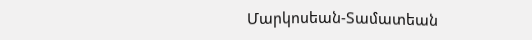Մարկոսեան-Տամատեան